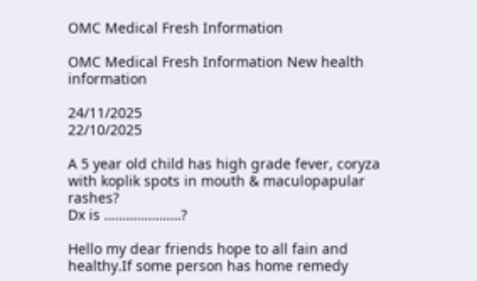OMC Medical Fresh Information

OMC Medical Fresh Information New health information

24/11/2025
22/10/2025

A 5 year old child has high grade fever, coryza with koplik spots in mouth & maculopapular rashes?
Dx is …………………?

Hello my dear friends hope to all fain and healthy.If some person has home remedy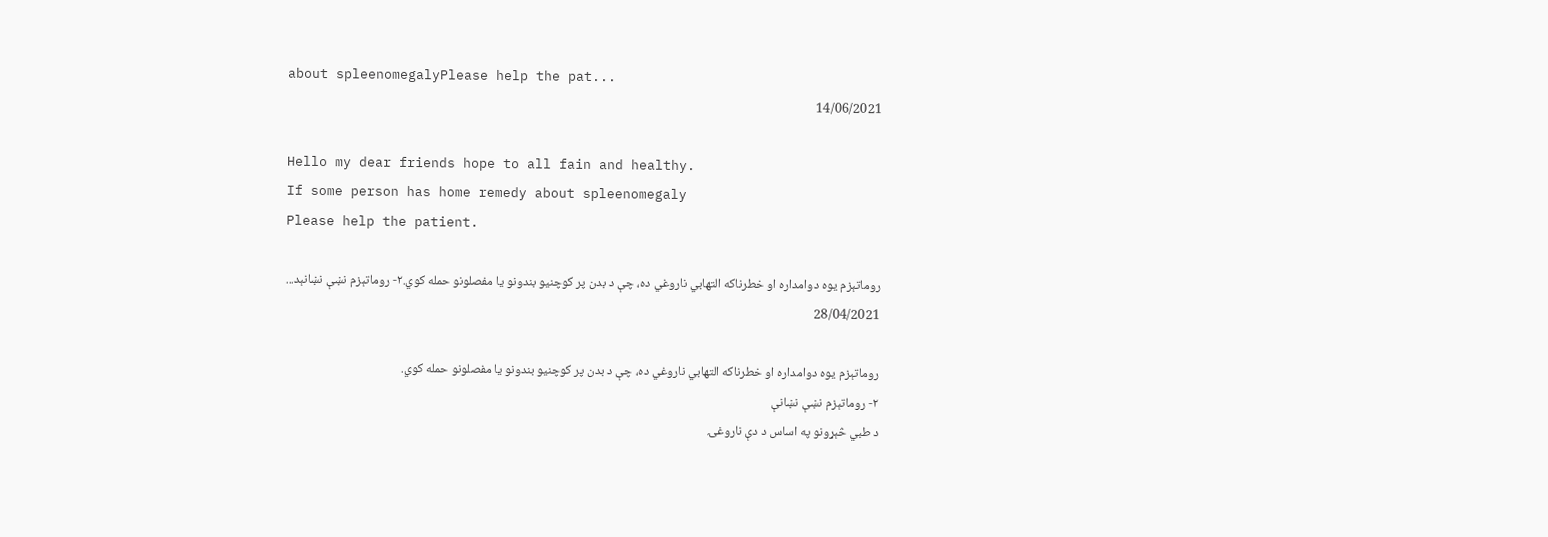about spleenomegalyPlease help the pat...
14/06/2021

Hello my dear friends hope to all fain and healthy.
If some person has home remedy about spleenomegaly
Please help the patient.

روماتېزم يوه دوامداره او خطرناکه التهابي ناروغي ده، چې د بدن پر کوچنيو بندونو يا مفصلونو حمله کوي.۲- روماتېزم نښې نښانېد...
28/04/2021

روماتېزم يوه دوامداره او خطرناکه التهابي ناروغي ده، چې د بدن پر کوچنيو بندونو يا مفصلونو حمله کوي.
۲- روماتېزم نښې نښانې
د طبي څېړونو په اساس د دې ناروغۍ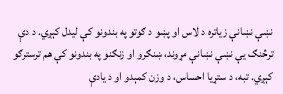نښې نښانې زياتره د لاس او پښو د ګوتو په بندونو کې ليدل کېږي. د دې ترڅنګ يې نښې نښانې مړوند، ښنګرو او زنګنو په بندونو کې هم ترسترګو کېږي. تبه، د ستړيا احساس، د وزن کمېدو او د یادې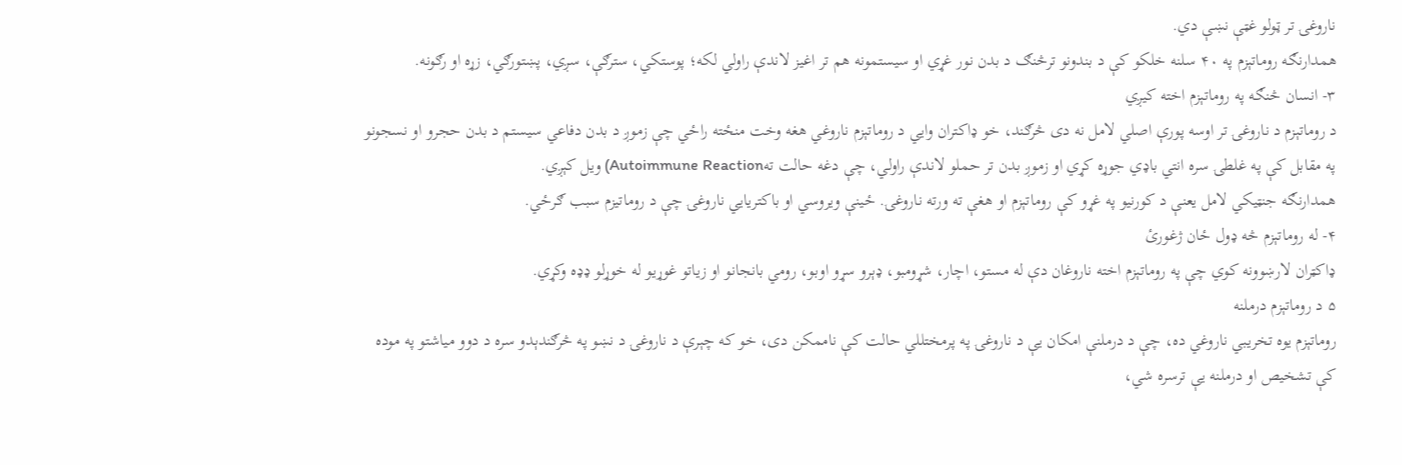ناروغۍ تر ټولو غټې نښې دي.
همدارنګه روماتېزم په ۴۰ سلنه خلکو کې د بندونو ترڅنګ د بدن نور غړي او سيستمونه هم تر اغيز لاندې راولي لکه؛ پوستکي، سترګې، سږي، پښتورګي، زړه او رګونه.
۳- انسان څنګه په روماتېزم اخته کیږي
د روماتېزم د ناروغۍ تر اوسه پورې اصلي لامل نه دى څرګند، خو ډاکتران وايي د روماتېزم ناروغي هغه وخت منځته راځي چې زموږ د بدن دفاعي سيستم د بدن حجرو او نسجونو په مقابل کې په غلطۍ سره انتي باډي جوړه کړي او زموږ بدن تر حملو لاندې راولي، چې دغه حالت تهAutoimmune Reaction) ويل كېږي.
همدارنګه جنټيکي لامل يعنې د کورنيو په غړو کې روماتېزم او هغې ته ورته ناروغۍ. ځينې ويروسي او باکتريايي ناروغۍ چې د روماتيزم سبب ګرځي.
۴- له روماتېزم څه ډول ځان ژغورئ
ډاکټران لارښوونه کوي چې په روماتېزم اخته ناروغان دې له مستو، اچار، شړومبو، ډېرو سړو اوبو، رومي بانجانو او زياتو غوړیو له خوړلو ډډه وکړي.
۵ د روماتېزم درملنه
روماتېزم يوه تخريبي ناروغي ده، چې د درملنې امکان يې د ناروغۍ په پرمختللي حالت کې ناممکن دى، خو که چېرې د ناروغۍ د نښو په څرګندېدو سره د دوو مياشتو په موده کې تشخيص او درملنه يې ترسره شي،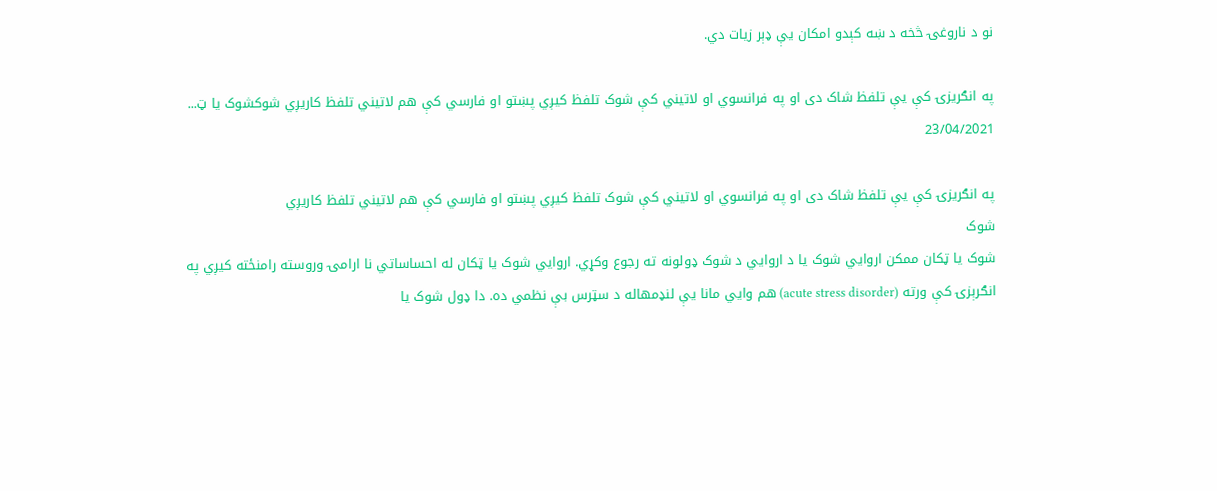نو د ناروغۍ څخه د ښه کېدو امکان يې ډېر زيات دي.

په انګریزۍ کې یې تلفظ شاک دی او په فرانسوي او لاتیني کې شوک تلفظ کیږي پښتو او فارسي کې هم لاتیني تلفظ کاریږي شوکشوک یا ټ...
23/04/2021

په انګریزۍ کې یې تلفظ شاک دی او په فرانسوي او لاتیني کې شوک تلفظ کیږي پښتو او فارسي کې هم لاتیني تلفظ کاریږي
شوک
شوک یا ټکان ممکن اروایي شوک یا د اروایي د شوک ډولونه ته رجوع وکړي. اروایي شوک یا ټکان له احساساتي نا ارامۍ وروسته رامنځته کیږي په انګرېزۍ کې ورته (acute stress disorder) هم وایي مانا یې لنډمهاله د سټرس بې نظمي ده. دا ډول شوک یا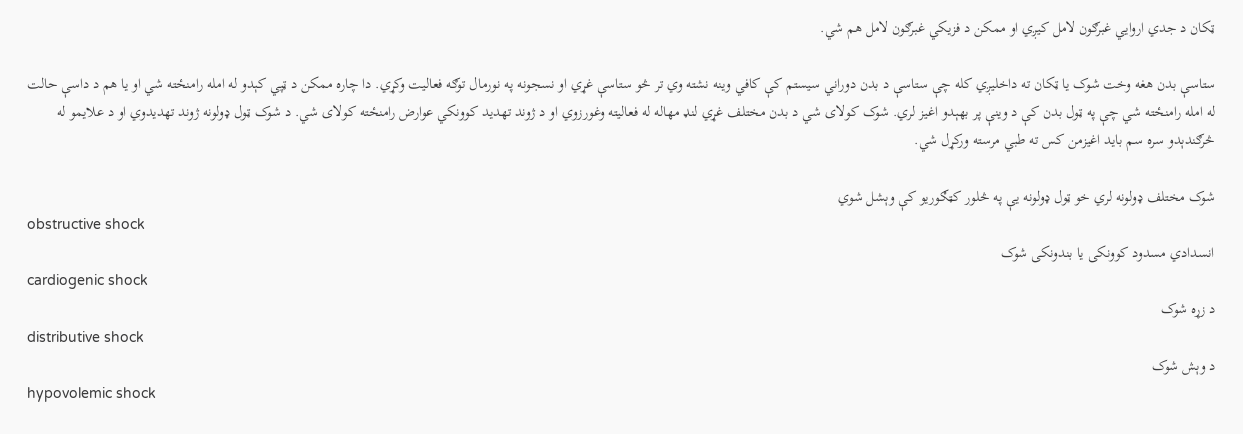ټکان د جدي اروایي غبرګون لامل کیږي او ممکن د فزیکي غبرګون لامل هم شي.

ستاسې بدن هغه وخت شوک یا ټکان ته داخلیږي کله چې ستاسې د بدن دوراني سیستم کې کافي وینه نشته وي تر څو ستاسې غړي او نسجونه په نورمال توګه فعالیت وکړي. دا چاره ممکن د ټپي کېدو له امله رامنځته شي او یا هم د داسې حالت له امله رامنځته شي چې په ټول بدن کې د وینې پر بهېدو اغیز لري. شوک کولای شي د بدن مختلف غړي لنډ مهاله له فعالیته وغورزوي او د ژوند تهدید کوونکي عوارض رامنځته کولای شي. د شوک ټول ډولونه ژوند تهدیدوي او د علایمو له څرګندېدو سره سم باید اغیزمن کس ته طبي مرسته ورکړل شي.

شوک مختلف ډولونه لري خو ټول ډولونه یې په څلور کټګوریو کې وېشل شوي
obstructive shock
انسدادي مسدود کوونکی یا بندونکی شوک
cardiogenic shock
د زړه شوک
distributive shock
د وېش شوک
hypovolemic shock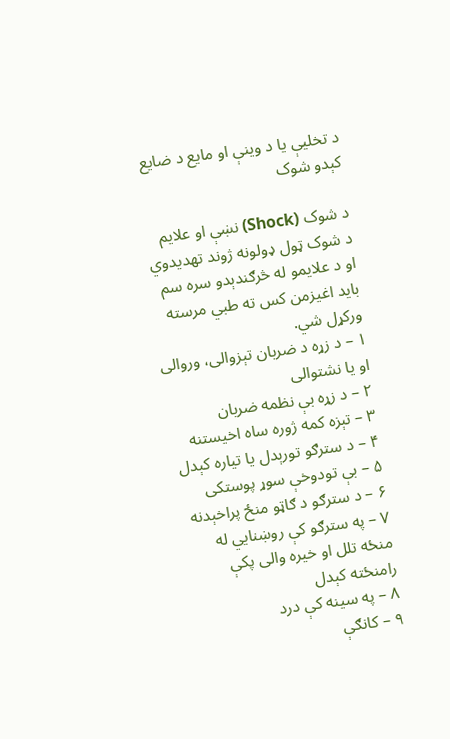د تخلیې یا د وینې او مایع د ضایع کېدو شوک

د شوک (Shock) نښې او علایم
د شوک ټول ډولونه ژوند تهدیدوي او د علایمو له څرګندېدو سره سم باید اغیزمن کس ته طبي مرسته ورکړل شي.
۱ – د زړه د ضربان تېزوالی، وروالی او یا نشتوالی
۲ – د زړه بې نظمه ضربان
۳ – تېزه کمه ژوره ساه اخیستنه
۴ – د سترګو تورېدل یا تیاره کېدل
۵ – بې تودوخې سوړ پوستکی
۶ – د سترګو د ګاټو منځ پراخېدنه
۷ – په سترګو کې روښنایي له منځه تلل او خیره والی پکې رامنځته کېدل
۸ – په سینه کې درد
۹ – کانګې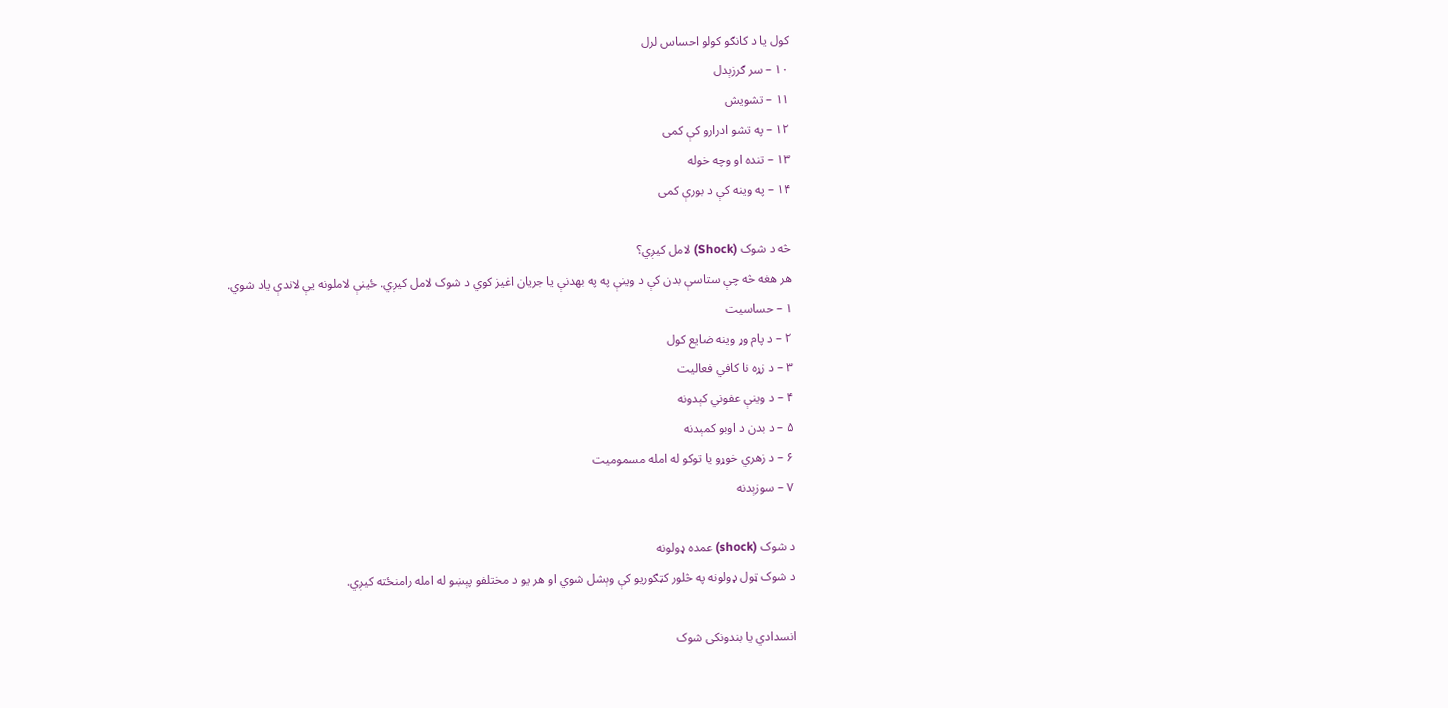کول یا د کانګو کولو احساس لرل
۱۰ – سر ګرزېدل
۱۱ – تشویش
۱۲ – په تشو ادرارو کې کمی
۱۳ – تنده او وچه خوله
۱۴ – په وینه کې د بورې کمی

څه د شوک (Shock) لامل کیږي؟
هر هغه څه چې ستاسې بدن کې د وینې په په بهدنې یا جریان اغیز کوي د شوک لامل کیږي. ځینې لاملونه یې لاندې یاد شوي.
۱ – حساسیت
۲ – د پام وړ وینه ضایع کول
۳ – د زړه نا کافي فعالیت
۴ – د وینې عفوني کېدونه
۵ – د بدن د اوبو کمېدنه
۶ – د زهري خوړو یا توکو له امله مسمومیت
۷ – سوزېدنه

د شوک (shock) عمده ډولونه
د شوک ټول ډولونه په څلور کټګوریو کې وېشل شوي او هر یو د مختلفو پېښو له امله رامنځته کیږي.

انسدادي یا بندونکی شوک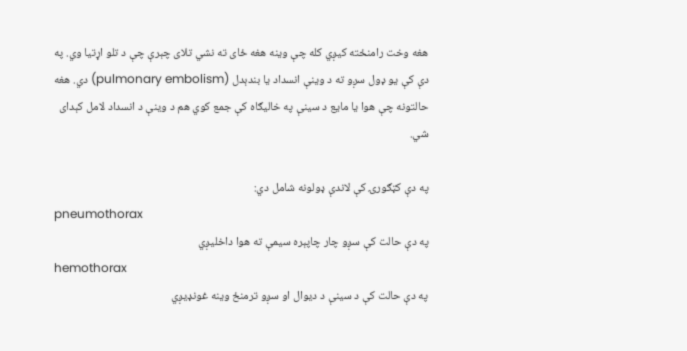هغه وخت رامنځته کیږي کله چې وینه هغه ځای ته نشي تلای چېرې چې د تلو اړتیا وي. په دې کې یو ډول سږو ته د وینې انسداد یا بندېدل (pulmonary embolism) دي. هغه حالتونه چې هوا یا مایع د سینې په خالیګاه کې جمع کوي هم د وینې د انسداد لامل کېدای شي.

په دې کټګورۍ کې لاندې ډولونه شامل دي:
pneumothorax
په دې حالت کې سږو چار چاپېره سیمې ته هوا داخلیږي
hemothorax
په دې حالت کې د سینې د دیوال او سږو ترمنځ وینه غونډیږي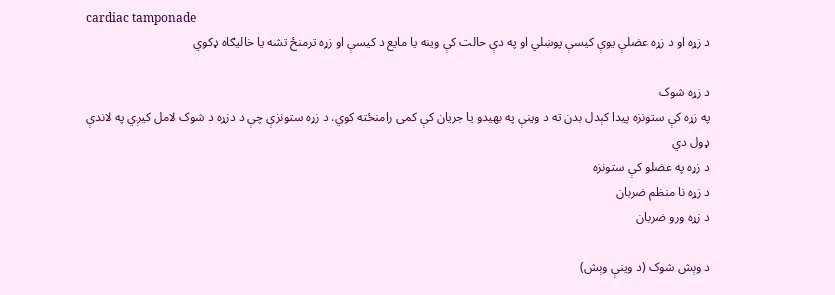cardiac tamponade
د زړه او د زړه عضلې یوې کیسې پوښلي او په دې حالت کې وینه یا مایع د کیسې او زړه ترمنځ تشه یا خالیګاه ډکوي

د زړه شوک
په زړه کې ستونزه پیدا کېدل بدن ته د وینې په بهیدو یا جریان کې کمی رامنځته کوي. د زړه ستونزې چې د دزړه د شوک لامل کیږي په لاندې ډول دي
د زړه په عضلو کې ستونزه
د زړه نا منظم ضربان
د زړه ورو ضربان

د وېش شوک (د وینې وېش)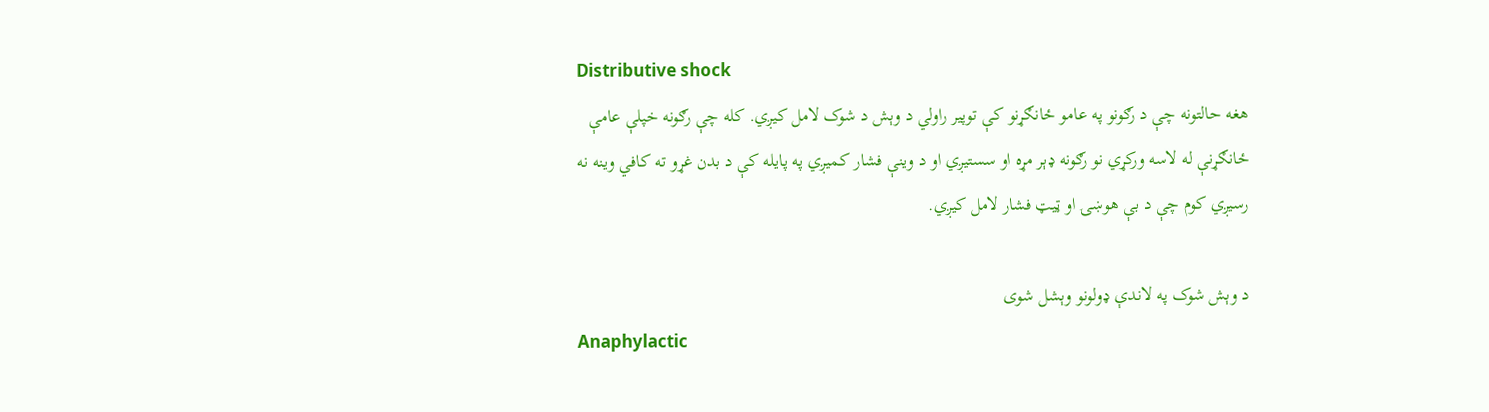Distributive shock
هغه حالتونه چې د رګونو په عامو ځانګړنو کې توپیر راولي د وېش د شوک لامل کیږي. کله چې رګونه خپلې عامې ځانګړنې له لاسه ورکړي نو رګونه ډېر مړه او سستیږي او د وینې فشار کمیږي په پایله کې د بدن غړو ته کافي وینه نه رسیږي کوم چې د بې هوښۍ او ټیټ فشار لامل کیږي.

د وېش شوک په لاندې ډولونو وېشل شوی
Anaphylactic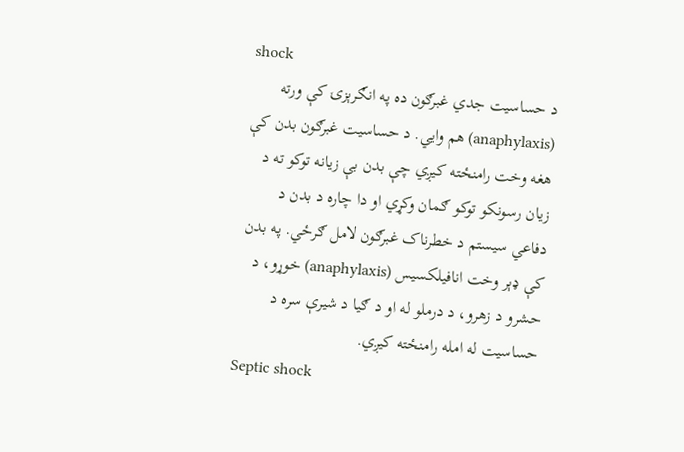shock
د حساسیت جدي غبرګون ده په انګرېزۍ کې ورته (anaphylaxis) هم وایي. د حساسیت غبرګون بدن کې هغه وخت رامنځته کیږي چې بدن بې زیانه توکو ته د زیان رسونکو توکو ګمان وکړي او دا چاره د بدن د دفاعي سیستم د خطرناک غبرګون لامل ګرځي. په بدن کې ډېر وخت انافیلکسیس (anaphylaxis) خوړو، د حشرو د زهرو، د درملو له او د ګیا د شیرې سره د حساسیت له امله رامنځته کیږي.
Septic shock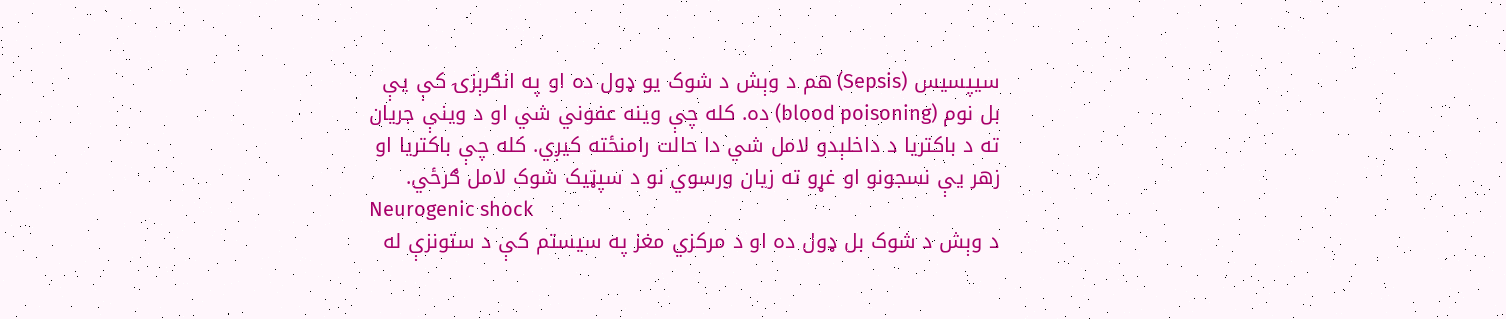سیپسیس (Sepsis) هم د وېش د شوک یو ډول ده او په انګرېزۍ کې یې بل نوم (blood poisoning) ده. کله چې وینه عفوني شي او د وینې جریان ته د باکتریا د داخلېدو لامل شي دا حالت رامنځته کیږي. کله چې باکتریا او زهر یې نسجونو او غړو ته زیان ورسوي نو د سپټیک شوک لامل ګرځي.
Neurogenic shock
د وېش د شوک بل ډول ده او د مرکزي مغز په سیستم کې د ستونزې له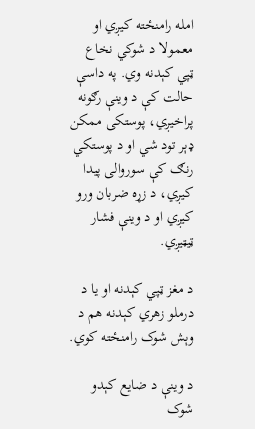امله رامنځته کیږي او معمولا د شوکي نخاع ټپي کېدنه وي. په داسې حالت کې د وینې رګونه پراخیږي، پوستکی ممکن ډېر تود شي او د پوستکي رنګ کې سوروالی پیدا کیږي، د زړه ضربان ورو کیږي او د وینې فشار ټیټيږي.

د مغز ټپي کېدنه او یا د درملو زهري کېدنه هم د وېش شوک رامنځته کوي.

د وینې د ضایع کېدو شوک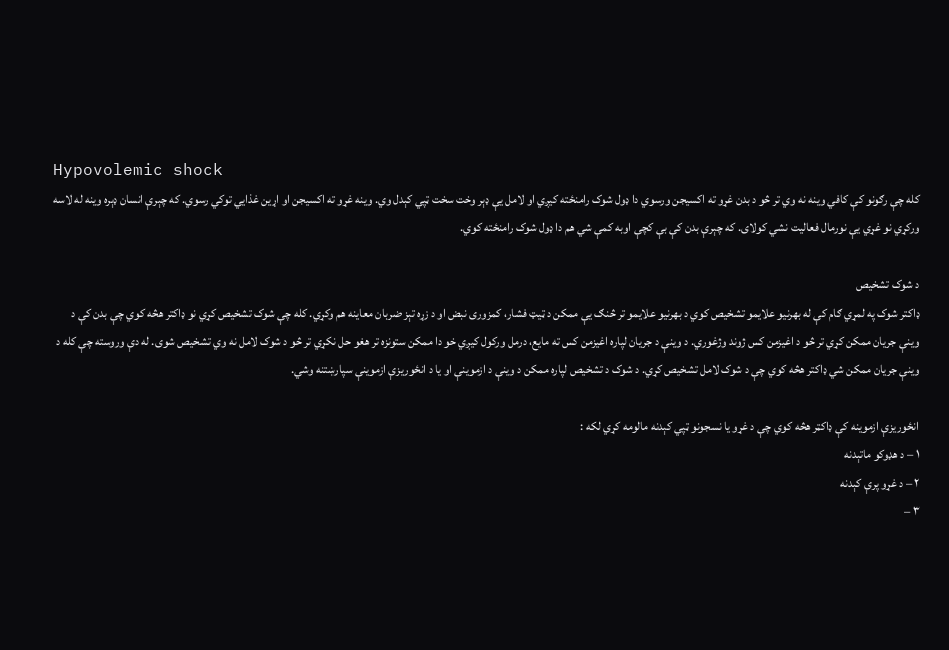Hypovolemic shock
کله چې رګونو کې کافي وینه نه وي تر څو د بدن غړو ته اکسیجن ورسوي دا ډول شوک رامنځته کیږي او لامل یې ډېر وخت سخت ټپي کېدل وي. وینه غړو ته اکسیجن او اړین غذایي توکي رسوي. که چېرې انسان ډېره وینه له لاسه ورکړي نو غړي یې نورمال فعالیت نشي کولای. که چېرې بدن کې بې کچې اوبه کمې شي هم دا ډول شوک رامنځته کوي.

د شوک تشخیص
ډاکتر شوک په لمړي ګام کې له بهرنیو علایمو تشخیص کوي د بهرنیو علایمو تر څنګ یې ممکن د ټیټ فشار، کمزوری نبض او د زړه تېز ضربان معاینه هم وکړي. کله چې شوک تشخیص کړي نو ډاکتر هڅه کوي چې بدن کې د وینې جریان ممکن کړي تر څو د اغیزمن کس ژوند وژغوري. د وینې د جریان لپاره اغیزمن کس ته مایع، درمل ورکول کیږي خو دا ممکن ستونزه تر هغو حل نکړي تر څو د شوک لامل نه وي تشخیص شوی. له دې وروسته چې کله د وینې جریان ممکن شي ډاکتر هڅه کوي چې د شوک لامل تشخیص کړي. د شوک د تشخیص لپاره ممکن د وینې د ازموینې او یا د انځوریزې ازموینې سپارښتنه وشي.

انځوریزې ازموینه کې ډاکټر هڅه کوي چې د غړو یا نسجونو ټپي کېدنه مالومه کړي لکه :
۱ – د هډوکو ماتېدنه
۲ – د غړو پرې کېدنه
۳ –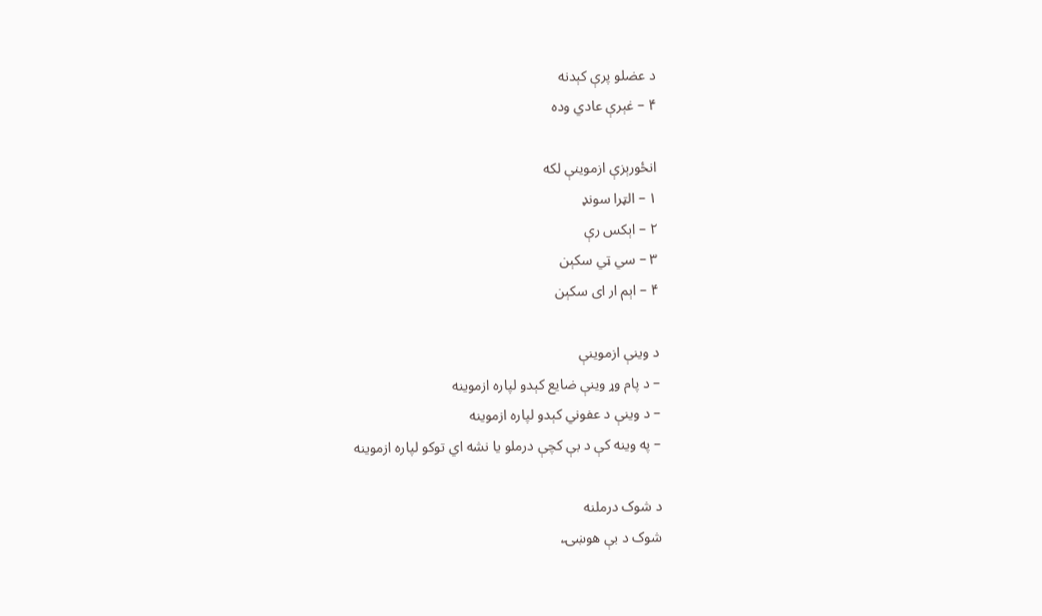د عضلو پرې کېدنه
۴ – غېرې عادي وده

انځورېزې ازموینې لکه
۱ – الټرا سونډ
۲ – اېکس رې
۳ – سي ټي سکېن
۴ – اېم ار ای سکېن

د وینې ازموینې
– د پام وړ وینې ضایع کېدو لپاره ازموینه
– د وینې د عفوني کېدو لپاره ازموینه
– په وینه کې د بې کچې درملو یا نشه اي توکو لپاره ازموینه

د شوک درملنه
شوک د بې هوښۍ،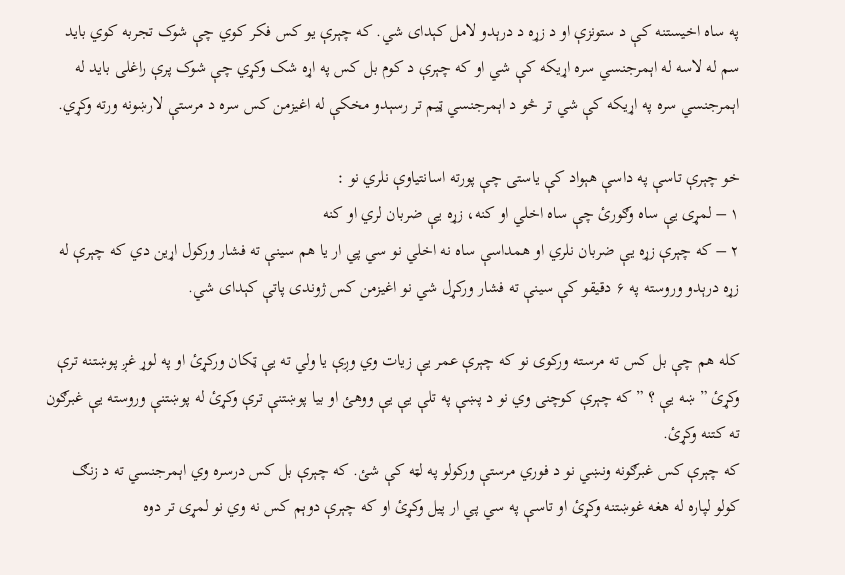په ساه اخیستنه کې د ستونزې او د زړه د درېدو لامل کېدای شي. که چېرې یو کس فکر کوي چې شوک تجربه کوي باید سم له لاسه له اېمرجنسي سره اړیکه کې شي او که چېرې د کوم بل کس په اړه شک وکړي چې شوک پرې راغلی باید له اېمرجنسي سره په اړیکه کې شي تر څو د اېمرجنسي ټیم تر رسېدو مخکې له اغیزمن کس سره د مرستې لارښونه ورته وکړي.

خو چېرې تاسې په داسې هېواد کې یاستی چې پورته اسانتیاوې نلري نو :
۱ – لمړی یې ساه وګورئ چې ساه اخلي او کنه، زړه یې ضربان لري او کنه
۲ – که چېرې زړه یې ضربان نلري او همداسې ساه نه اخلي نو سي پي ار یا هم سینې ته فشار ورکول اړین دي که چېرې له زړه درېدو وروسته په ۶ دقیقو کې سینې ته فشار ورکړل شي نو اغیزمن کس ژوندی پاتې کېدای شي.

کله هم چې بل کس ته مرسته ورکوی نو که چېرې عمر یې زیات وي وږې یا ولي ته یې ټکان ورکړئ او په لوړ غږ پوښتنه ترې وکړئ ” ښه یې ؟ ” که چېرې کوچنی وي نو د پښې په تلې یې یې ووهئ او بیا پوښتنې ترې وکړئ له پوښتنې وروسته یې غبرګون ته کتنه وکړئ.
که چېرې کس غبرګونه ونښي نو د فوري مرستې ورکولو په لټه کې شئ. که چېرې بل کس درسره وي اېمرجنسي ته د زنګ کولو لپاره له هغه غوښتنه وکړئ او تاسې په سي پي ار پیل وکړئ او که چېرې دوېم کس نه وي نو لمړی تر دوه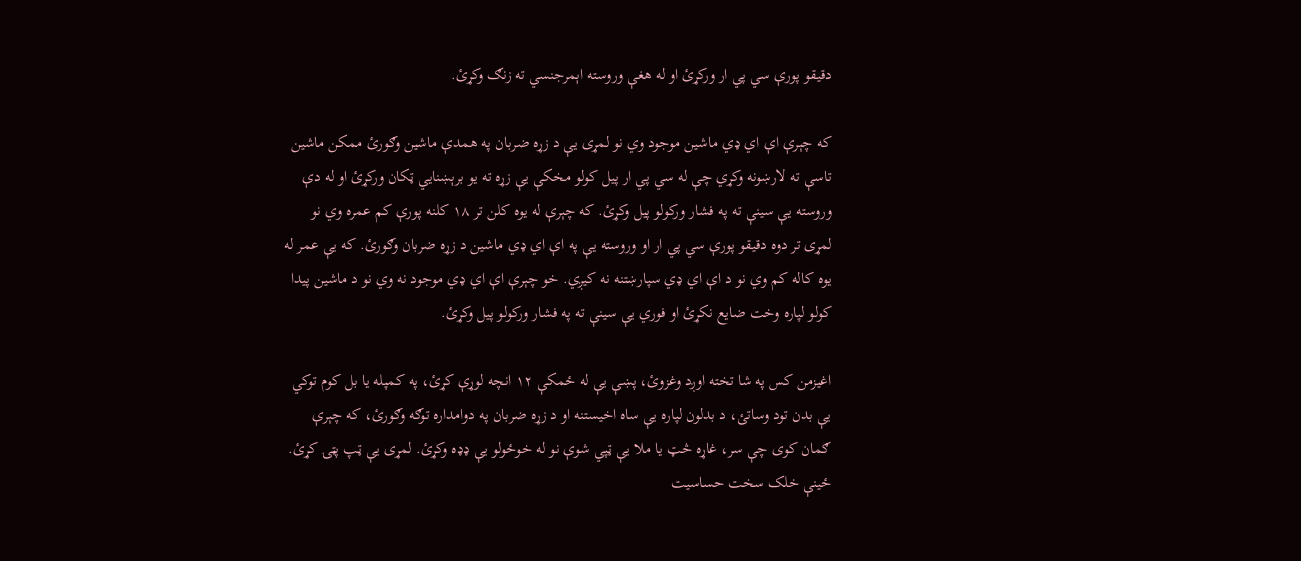دقیقو پورې سي پي ار ورکړئ او له هغې وروسته اېمرجنسي ته زنګ وکړئ.

که چېرې اې اي ډي ماشین موجود وي نو لمړی یې د زړه ضربان په همدې ماشین وګورئ ممکن ماشین تاسې ته لارښونه وکړي چې له سي پي ار پیل کولو مخکې یې زړه ته یو برېښنایي ټکان ورکړئ او له دې وروسته یې سینې ته په فشار ورکولو پیل وکړئ. که چېرې له یوه کلن تر ۱۸ کلنه پورې کم عمره وي نو لمړی تر دوه دقیقو پورې سي پي ار او وروسته یې په اې اي ډي ماشین د زړه ضربان وګورئ. که یې عمر له یوه کاله کم وي نو د اې اي ډي سپارښتنه نه کیږي. خو چېرې اې اي ډي موجود نه وي نو د ماشین پیدا کولو لپاره وخت ضایع نکړئ او فوري یې سینې ته په فشار ورکولو پیل وکړئ.

اغیزمن کس په شا تخته اوږد وغزوئ، پښې یې له ځمکې ۱۲ انچه لوړې کړئ، په کمپله یا بل کوم توکي یې بدن تود وساتئ، د بدلون لپاره یې ساه اخیستنه او د زړه ضربان په دوامداره توګه وګورئ، که چېرې ګمان کوی چې سر، غاړه څټ یا ملا یې ټپي شوې نو له خوځولو یې ډډه وکړئ. لمړی یې ټپ پټۍ کړئ. ځینې خلک سخت حساسیت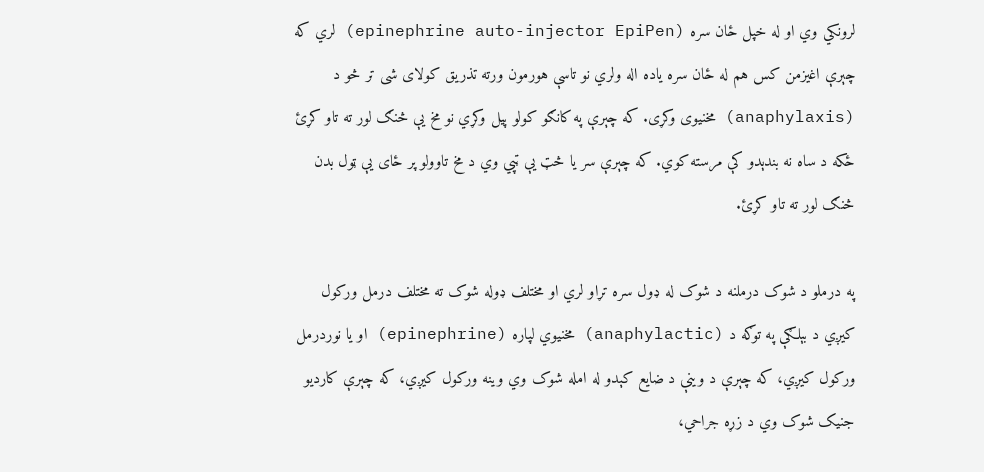لرونکي وي او له خپل ځان سره (epinephrine auto-injector EpiPen) لري که چېرې اغیزمن کس هم له ځان سره یاده اله ولري نو تاسې هورمون ورته تذریق کولای شی تر څو د (anaphylaxis) مخنیوی وکړی. که چېرې په کانګو کولو پیل وکړي نو مخ یې څنګ لور ته تاو کړئ ځکه د ساه نه بندېدو کې مرسته کوي. که چېرې سر یا څټ یې ټپي وي د مخ تاوولو پر ځای یې ټول بدن څنګ لور ته تاو کړئ.

په درملو د شوک درملنه د شوک له ډول سره تړاو لري او مختلف ډوله شوک ته مختلف درمل ورکول کیږي د بېلګې په توګه د (anaphylactic) مخنیوي لپاره (epinephrine) او یا نوردرمل ورکول کیږي، که چېرې د وینې د ضایع کېدو له امله شوک وي وینه ورکول کیږي، که چېرې کاردیو جنیک شوک وي د زړه جراحي،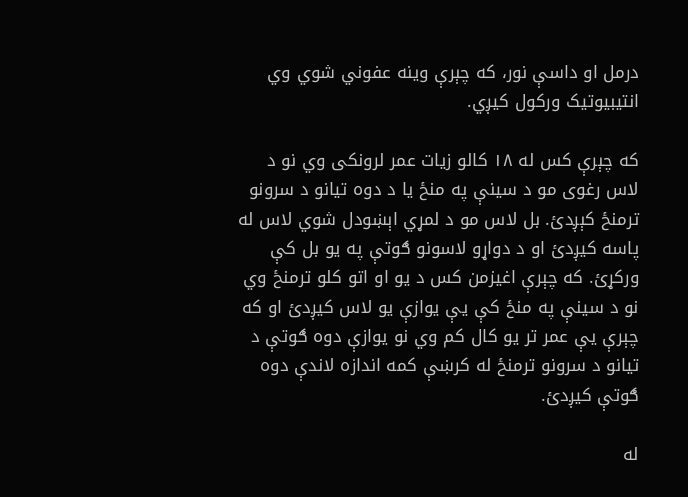درمل او داسې نور، که چېرې وینه عفوني شوي وي انتیبیوتیک ورکول کیږي.

که چېرې کس له ۱۸ کالو زیات عمر لرونکی وي نو د لاس رغوی مو د سینې په منځ یا د دوه تیانو د سرونو ترمنځ کېږدئ. بل لاس مو د لمړي اېښودل شوي لاس له پاسه کیږدئ او د دواړو لاسونو ګوتې په یو بل کې ورکړئ. که چېرې اغیزمن کس د یو او اتو کلو ترمنځ وي نو د سینې په منځ کې یې یوازې یو لاس کیږدئ او که چېرې یې عمر تر یو کال کم وي نو یوازې دوه ګوتې د تیانو د سرونو ترمنځ له کرښې کمه اندازه لاندې دوه ګوتې کیږدئ.

له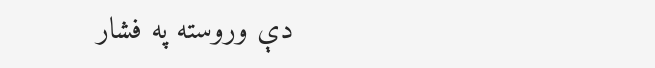دې وروسته په فشار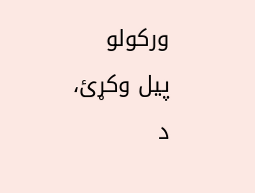ورکولو پیل وکړئ، د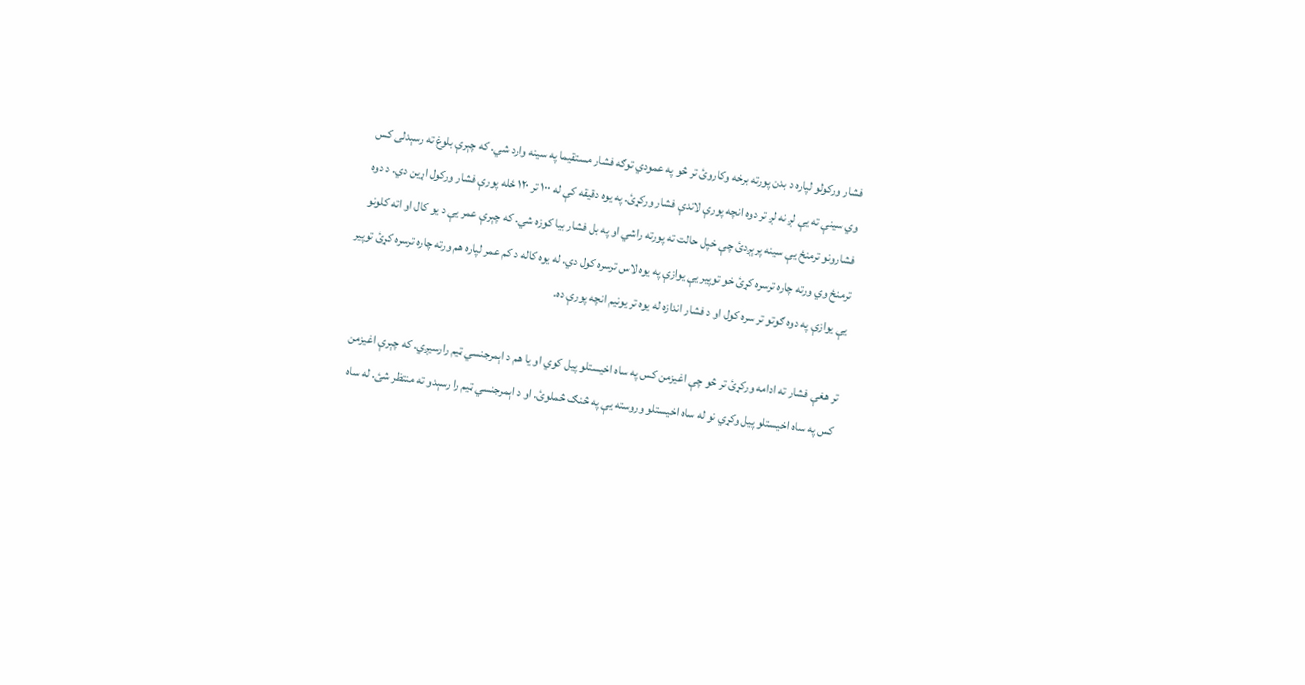فشار ورکولو لپاره د بدن پورته برخه وکاروئ تر څو په عمودي توګه فشار مستقیما په سینه وارد شي. که چېرې بلوغ ته رسېدلی کس وي سینې ته یې لږ نه لږ تر دوه انچه پورې لاندې فشار ورکړئ. په یوه دقیقه کې له ۱۰۰ تر ۱۲۰ ځله پورې فشار ورکول اړین دي. د دوه فشارونو ترمنځ یې سینه پرېږدئ چې خپل حالت ته پورته راشي او په بل فشار بیا کوزه شي. که چېرې عمر یې د یو کال او اته کلونو ترمنځ وي ورته چاره ترسره کړئ خو توپیر یې یوازې په یوه لاس ترسره کول دي. له یوه کاله د کم عمر لپاره هم ورته چاره ترسره کړئ توپیر یې یوازې په دوه ګوتو تر سره کول او د فشار اندازه له یوه تر یونیم انچه پورې ده.

تر هغې فشار ته ادامه ورکړئ تر څو چې اغیزمن کس په ساه اخیستلو پیل کوي او یا هم د اېمرجنسي ټیم رارسیږي. که چېرې اغیزمن کس په ساه اخیستلو پیل وکړي نو له ساه اخیستلو وروسته یې په څنګ څملوئ. او د اېمرجنسي ټیم را رسېدو ته منتظر شئ. له ساه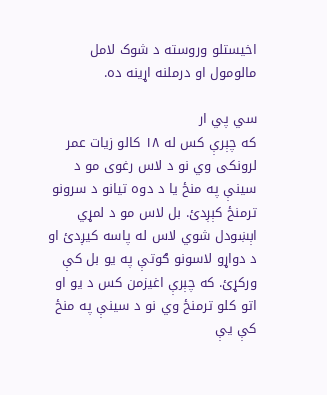اخیستلو وروسته د شوک لامل مالومول او درملنه اړینه ده.

سي پي ار
که چېرې کس له ۱۸ کالو زیات عمر لرونکی وي نو د لاس رغوی مو د سینې په منځ یا د دوه تیانو د سرونو ترمنځ کېږدئ. بل لاس مو د لمړي اېښودل شوي لاس له پاسه کیږدئ او د دواړو لاسونو ګوتې په یو بل کې ورکړئ. که چېرې اغیزمن کس د یو او اتو کلو ترمنځ وي نو د سینې په منځ کې یې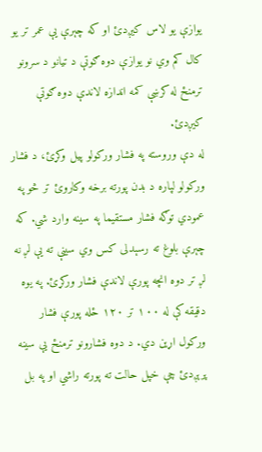یوازې یو لاس کیږدئ او که چېرې یې عمر تر یو کال کم وي نو یوازې دوه ګوتې د تیانو د سرونو ترمنځ له کرښې کمه اندازه لاندې دوه ګوتې کیږدئ.
له دې وروسته په فشار ورکولو پیل وکړئ، د فشار ورکولو لپاره د بدن پورته برخه وکاروئ تر څو په عمودي توګه فشار مستقیما په سینه وارد شي. که چېرې بلوغ ته رسېدلی کس وي سینې ته یې لږ نه لږ تر دوه انچه پورې لاندې فشار ورکړئ. په یوه دقیقه کې له ۱۰۰ تر ۱۲۰ ځله پورې فشار ورکول اړین دي. د دوه فشارونو ترمنځ یې سینه پرېږدئ چې خپل حالت ته پورته راشي او په بل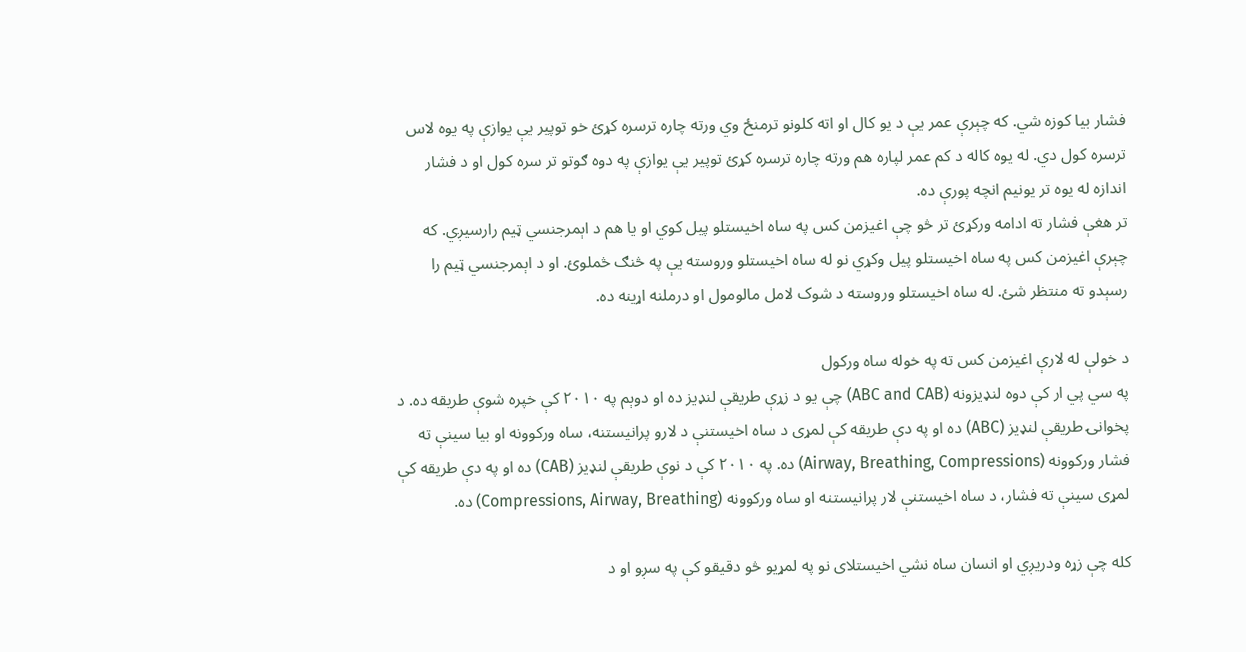فشار بیا کوزه شي. که چېرې عمر یې د یو کال او اته کلونو ترمنځ وي ورته چاره ترسره کړئ خو توپیر یې یوازې په یوه لاس ترسره کول دي. له یوه کاله د کم عمر لپاره هم ورته چاره ترسره کړئ توپیر یې یوازې په دوه ګوتو تر سره کول او د فشار اندازه له یوه تر یونیم انچه پورې ده.
تر هغې فشار ته ادامه ورکړئ تر څو چې اغیزمن کس په ساه اخیستلو پیل کوي او یا هم د اېمرجنسي ټیم رارسیږي. که چېرې اغیزمن کس په ساه اخیستلو پیل وکړي نو له ساه اخیستلو وروسته یې په څنګ څملوئ. او د اېمرجنسي ټیم را رسېدو ته منتظر شئ. له ساه اخیستلو وروسته د شوک لامل مالومول او درملنه اړینه ده.

د خولې له لارې اغیزمن کس ته په خوله ساه ورکول
په سي پي ار کې دوه لنډیزونه (ABC and CAB) چې یو د زړې طریقې لنډیز ده او دوېم په ۲۰۱۰ کې خپره شوې طریقه ده. د پخوانۍ طریقې لنډیز (ABC) ده او په دې طریقه کې لمړی د ساه اخیستنې د لارو پرانیستنه، ساه ورکوونه او بیا سینې ته فشار ورکوونه (Airway, Breathing, Compressions) ده. په ۲۰۱۰ کې د نوې طریقې لنډیز (CAB) ده او په دې طریقه کې لمړی سینې ته فشار، د ساه اخیستنې لار پرانیستنه او ساه ورکوونه (Compressions, Airway, Breathing) ده.

کله چې زړه ودریږي او انسان ساه نشي اخیستلای نو په لمړیو څو دقیقو کې په سږو او د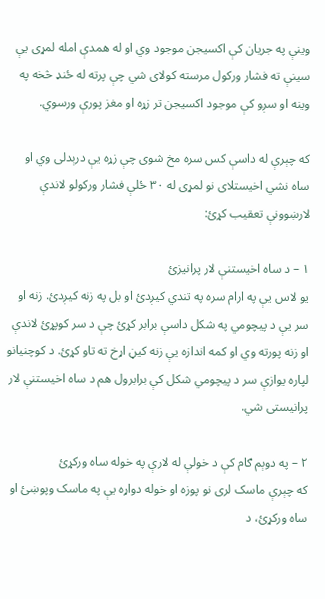وینې په جریان کې اکسیجن موجود وي او له همدې امله لمړی یې سینې ته فشار ورکول مرسته کولای شي چې پرته له ځنډ څخه په وینه او سږو کې موجود اکسیجن تر زړه او مغز پورې ورسوي.

که چېرې له داسې کس سره مخ شوی چې زړه یې درېدلی وي او ساه نشي اخیستلای نو لمړی له ۳۰ ځلې فشار ورکولو لاندې لارښوونې تعقیب کړئ:

۱ – د ساه اخیستنې لار پرانیزئ
یو لاس یې په ارام سره په تندي کیږدئ او بل په زنه کیږدئ. زنه او سر یې د پیچومي په شکل داسې برابر کړئ چې د سر کوپړئ لاندې او زنه پورته وي او کمه اندازه یې زنه کیڼ اړخ ته تاو کړئ. د کوچنیانو لپاره یوازې سر د پیچومي شکل کې برابرول هم د ساه اخیستنې لار پرانیستی شي.

۲ – په دوېم ګام کې د خولې له لارې په خوله ساه ورکړئ
که چېرې ماسک لری نو پوزه او خوله دواړه یې په ماسک وپوښئ او ساه ورکړئ، د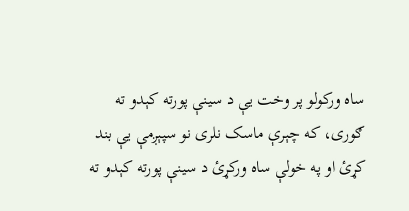ساه ورکولو پر وخت یې د سینې پورته کېدو ته ګوری، که چېرې ماسک نلری نو سپېږمې یې بند کړئ او په خولې ساه ورکړئ د سینې پورته کېدو ته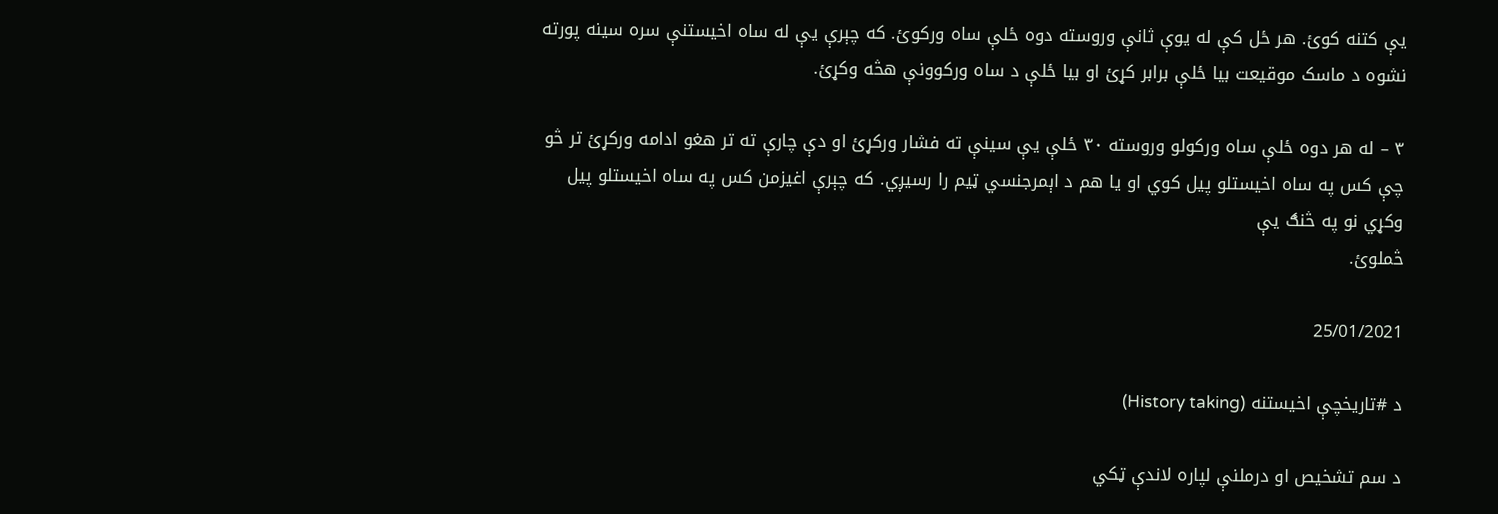یې کتنه کوئ. هر ځل کې له یوې ثانې وروسته دوه ځلې ساه ورکوئ. که چېرې یې له ساه اخیستنې سره سینه پورته نشوه د ماسک موقیعت بیا ځلې برابر کړئ او بیا ځلې د ساه ورکوونې هڅه وکړئ.

۳ – له هر دوه ځلې ساه ورکولو وروسته ۳۰ ځلې یې سینې ته فشار ورکړئ او دې چارې ته تر هغو ادامه ورکړئ تر څو چې کس په ساه اخیستلو پیل کوي او یا هم د اېمرجنسي ټیم را رسیږي. که چېرې اغیزمن کس په ساه اخیستلو پیل وکړي نو په څنګ یې
څملوئ.

25/01/2021

د #تاریخچې اخیستنه (History taking)

د سم تشخیص او درملنې لپاره لاندې ټکي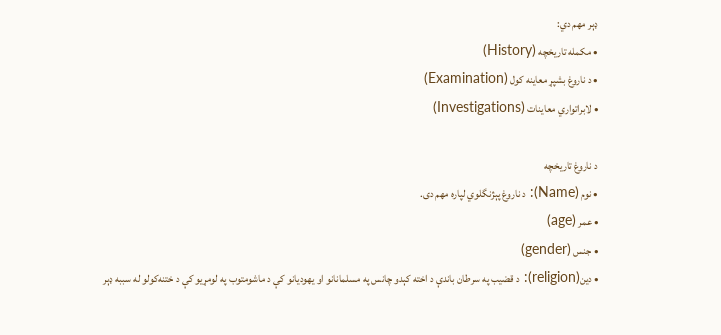ډېر مهم دي:
• مکمله تاریخچه (History)
• د ناروغ بشپړ معاینه کول (Examination)
• لابراتواري معاینات (Investigations)

د ناروغ تاریخچه
• نوم (Name): د ناروغ پېژنگلوي لپاره مهم دی.
• عمر (age)
• جنس (gender)
• دین(religion): د قضیب په سرطان باندې د اخته‌ کېدو چانس په مسلمانانو او یهودیانو کې د ماشومتوب په لومړیو کې د ختنه‌کولو له سببه ‌ډېر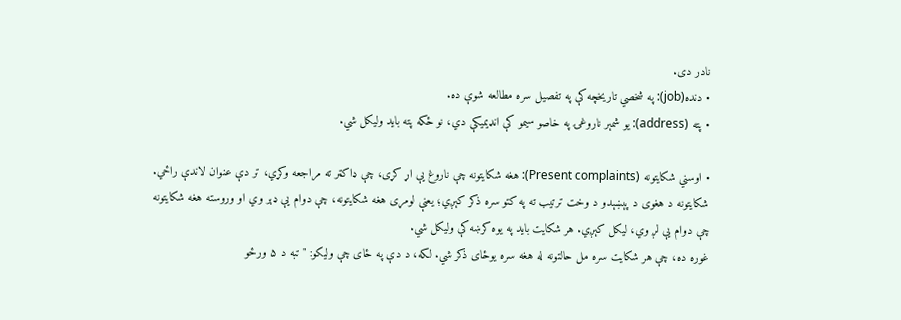نادر دی.
• دنده(job): په شخصي تاریخچه کې په تفصیل سره مطالعه شوې ده.
• پته (address): یو شمېر ناروغۍ په خاصو سیمو کې انډیمیکې دي، نو ځکه پته باید ولیکل شي.

• اوسني شکایتونه (Present complaints): هغه شکایتونه چې ناروغ یې اړ کړی، چې ډاکټر ته مراجعه وکړي، تر دې عنوان لاندې راځي. شکایتونه د هغوی د پېښېدو د وخت ترتیب ته په کتو سره ذکر کېږي؛ یعنې لومړی هغه شکایتونه، چې دوام یې ډېر وي او وروسته هغه شکایتونه چې دوام یې لږ وي، لیکل کېږي. هر شکایت باید په یوه کرښه کې ولیکل شي.
غوره ده، چې هر شکایت سره مل حالتونه له هغه سره یوځای ذکر شي. لکه، د دې په ځای چې ولیکو: "تبه د ۵ ورځو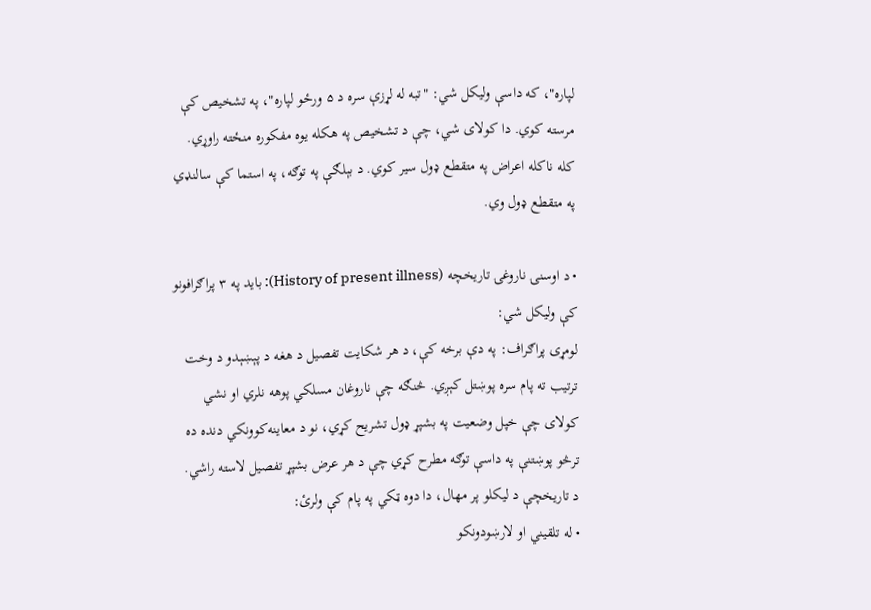لپاره"، که داسې ولیکل شي: "تبه له لړزې سره د ۵ ورځو لپاره"، په تشخیص کې مرسته کوي. دا کولای شي، چې د تشخیص په هکله یوه مفکوره منځته راوړي.
کله ناکله اعراض په متقطع ‌ډول سیر کوي. د بېلګې په توګه، په استما کې سالنډي په متقطع ‌ډول وي.

• د اوسنۍ ناروغۍ تاریخچه (History of present illness): باید په ۳ پراګرافونو کې ولیکل شي:
لومړی پراګراف: په دې برخه کې، د هر شکایت تفصیل د هغه د پېښېدو د وخت ترتیب ته پام سره پوښتل کېږي. څنګه چې ناروغان مسلکي پوهه نلري او نشي کولای چې خپل وضعیت په بشپړ ډول تشریح کړي، نو د معاینه‌کوونکي دنده ده ترڅو پوښتنې په داسې توګه مطرح کړي چې د هر عرض بشپړ تفصیل لاسته راشي.
د تاریخچې د لیکلو پر مهال، دا دوه ټکي په پام کې ولرئ:
• له تلقیني او لارښودونکو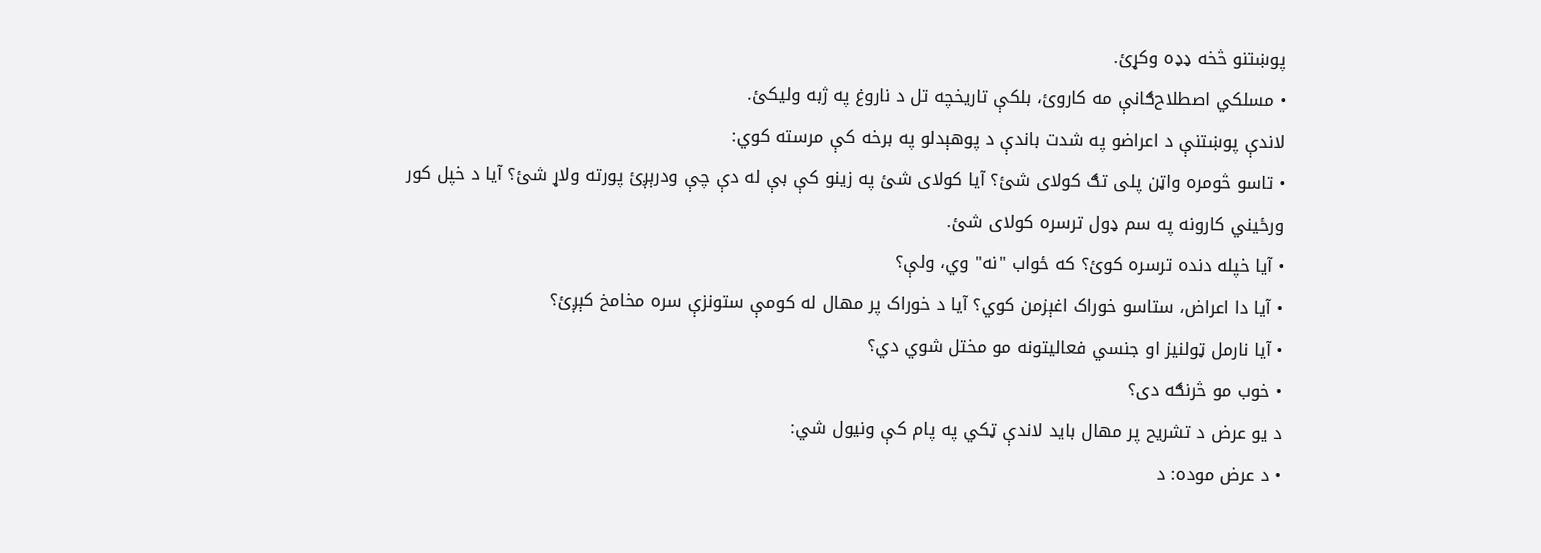پوښتنو څخه ډډه وکړئ.
• مسلکي اصطلاح‌‌ګانې مه کاروئ، بلکې تاریخچه تل د ناروغ په ژبه ولیکئ.
لاندې پوښتنې د اعراضو په شدت باندې د پوهېدلو په برخه کې مرسته کوي:
• تاسو څومره واټن پلی تګ کولای شئ؟ آیا کولای شئ په زینو کې بې له دې چې ودرېږئ پورته ولاړ شئ؟ آیا د خپل کور ورځیني کارونه په سم ډول ترسره کولای شئ.
• آیا خپله دنده ترسره کوئ؟ که ځواب "نه" وي، ولې؟
• آیا دا اعراض، ستاسو خوراک اغېزمن کوي؟ آیا د خوراک پر مهال له کومې ستونزې سره مخامخ کېږئ؟
• آیا نارمل ټولنیز او جنسي فعالیتونه مو مختل شوي دي؟
• خوب مو څرنګه دی؟
د یو عرض د تشریح پر مهال باید لاندې ټکي په پام کې ونیول شي:
• د عرض موده: د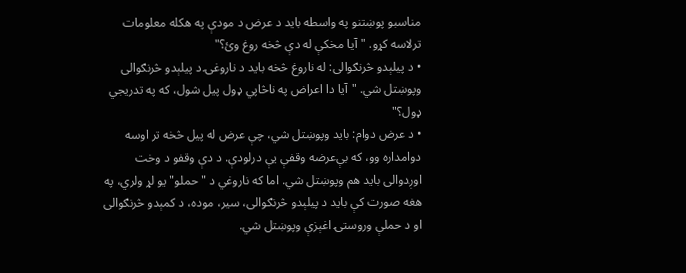مناسبو پوښتنو په واسطه باید د عرض د مودې په هکله معلومات ترلاسه کړو. "آیا مخکې له دې څخه روغ وئ؟"
• د پیلېدو څرنګوالی: له ناروغ څخه باید د ناروغۍ د پیلېدو څرنګوالی وپوښتل شي. "آیا دا اعراض په ناڅاپي ډول پیل شول، که په تدریجي ډول؟"
• د عرض دوام: باید وپوښتل شي، چې عرض له پیل څخه تر اوسه دوامداره وو، که بې‌عرضه وقفې یې درلودې. د دې وقفو د وخت اوږدوالی باید هم وپوښتل شي. اما که ناروغي د "حملو" یو لړ ولري، په هغه صورت کې باید د پیلېدو څرنګوالی، سیر، موده، د کمېدو څرنګوالی او د حملې وروستۍ اغېزې وپوښتل شي.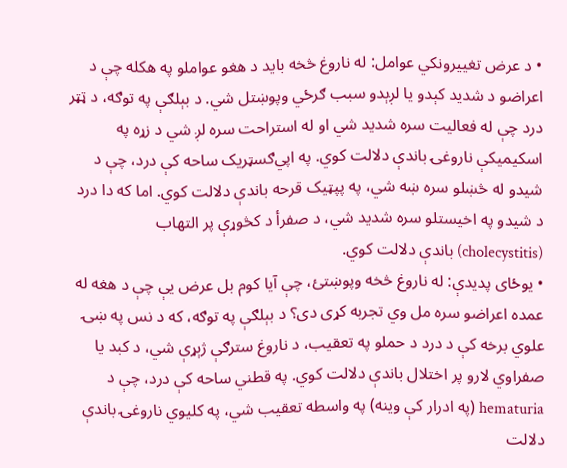• د عرض تغییرونکي عوامل: له ناروغ څخه باید د هغو عواملو په هکله چې د اعراضو د شدید ‌کېدو یا لږېدو سبب ګرځي وپوښتل شي. د بېلګې په توګه، د ټټر درد چې له فعالیت سره شدید شي او له استراحت سره لږ شي د زړه په اسکیمیکې ناروغۍ باندې دلالت کوي. په اپي‌ګسټریک ساحه کې درد، چې د شیدو له څښلو سره ښه شي، په پپټیک قرحه باندې دلالت کوي. اما که دا درد د شیدو په اخیستلو سره شدید شي، د صفرأ د کڅوړې پر التهاب (cholecystitis) باندې دلالت کوي.
• یوځای پدیدې: له ناروغ څخه وپوښتئ، چې آیا کوم بل عرض یې چې د هغه له عمده اعراضو سره مل وي تجربه کړی دی؟ د بېلګې په توګه، که د نس په ښۍ علوي برخه کې د درد د حملو په تعقیب، د ناروغ سترګې ژېړې شي، د کبد یا صفراوي لارو پر اختلال باندې دلالت کوي. په قطني ساحه کې درد، چې د hematuria (په ادرار کې وینه) په واسطه تعقیب شي، په کلیوي ناروغۍ باندې دلالت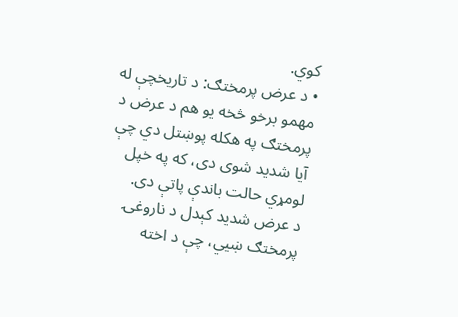کوي.
• د عرض پرمختګ: د تاریخچې له مهمو برخو څخه یو هم د عرض د پرمختګ په هکله پوښتل دي چې آیا شدید شوی دی، که په خپل لومړي حالت باندې پاتې دی.
د عرض شدید کېدل د ناروغۍ پرمختګ ښيي، چې د اخته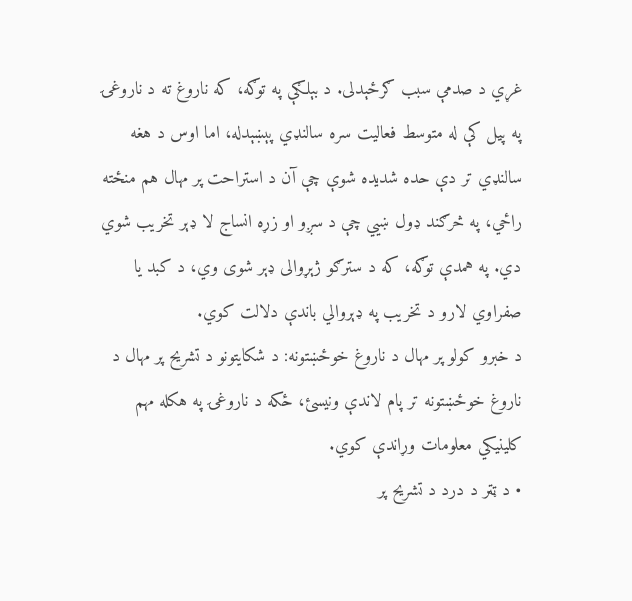غړي د صدمې سبب ګرځېدلی. د بېلګې په توګه، که ناروغ ته د ناروغۍ په پیل کې له متوسط فعالیت سره سالنډي پېښېدله، اما اوس د هغه سالنډي تر دې حده شدیده شوې چې آن د استراحت پر مهال هم منځته راځي، په څرګند ډول ښيي چې د سږو او زړه انساج لا ډېر تخریب شوي دي. په همدې توګه، که د سترګو ژېړوالی ډېر شوی وي، د کبد یا صفراوي لارو د تخریب په ‌ډېروالي باندې دلالت کوي.
د خبرو کولو پر مهال د ناروغ خوځښتونه: د شکایتونو د تشریح پر مهال د ناروغ خوځښتونه تر پام لاندې ونیسئ، ځکه د ناروغۍ په هکله مهم کلینیکي معلومات وړاندې کوي.
• د ټټر د درد د تشریح پر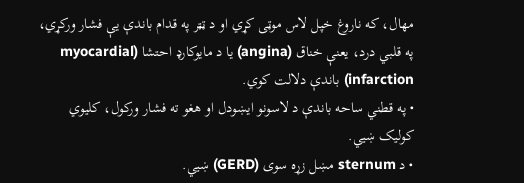مهال، که ناروغ خپل لاس موټی کړي او د ټټر په قدام باندې یې فشار ورکړي، په قلبي درد، یعنې خناق (angina) یا د مایوکارډ احتشا (myocardial infarction) باندې دلالت کوي.
• په قطني ساحه باندې د لاسونو ایښودل او هغو ته فشار ورکول، کلیوي کولیک ښيي.
• د sternum مښل زړه سوی (GERD) ښيي.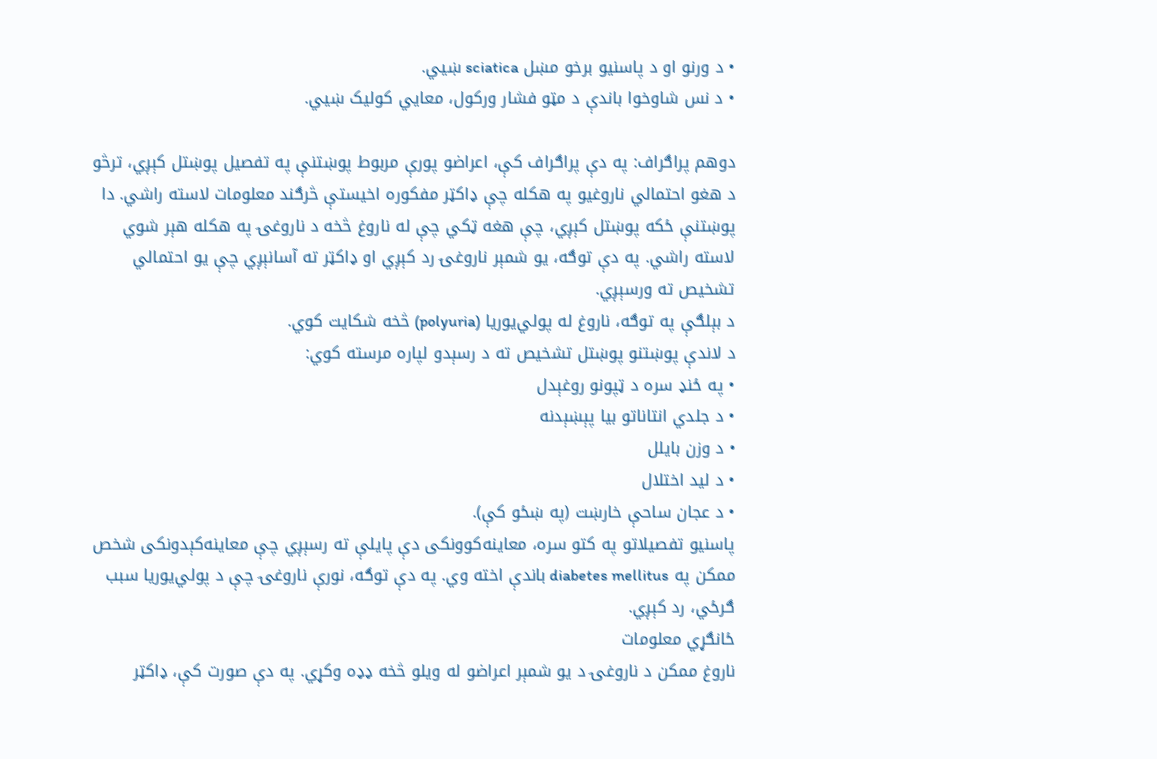• د ورنو او د پاسنیو برخو مښل sciatica ښيي.
• د نس شاوخوا باندې د مټو فشار ورکول، معایي کولیک ښيي.

دوهم پراګراف: په دې پراګراف کې، اعراضو پورې مربوط پوښتنې په تفصیل پوښتل کېږي، ترڅو د هغو احتمالي ناروغیو په هکله چې ډاکټر مفکوره اخیستې څرګند معلومات لاسته راشي. دا پوښتنې ځکه پوښتل کېږي، چې هغه ټکي چې له ناروغ څخه د ناروغۍ په هکله هېر شوي لاسته راشي. په دې توګه، یو شمېر ناروغۍ رد کېږي او ډاکټر ته آسانېږي چې یو احتمالي تشخیص ته ورسېږي.
د بېلګې په توګه، ناروغ له پولي‌یوریا (polyuria) څخه شکایت کوي.
د لاندې پوښتنو پوښتل تشخیص ته د رسېدو لپاره مرسته کوي:
• په ځنډ سره د ټپونو روغېدل
• د جلدي انتاناتو بیا پېښېدنه
• د وزن بایلل
• د لید اختلال
• د عجان ساحې خارښت (په ښځو کې).
پاسنیو تفصیلاتو په کتو سره، معاینه‌کوونکی دې پایلې ته رسېږي چې معاینه‌کېدونکی شخص ممکن په diabetes mellitus باندې اخته وي. په دې توګه، نورې ناروغۍ چې د پولي‌یوریا سبب ګرځي، رد کېږي.
ځانګړي معلومات
ناروغ ممکن د ناروغۍ د یو شمېر اعراضو له ویلو څخه ډډه وکړي. په دې صورت کې، ډاکټر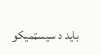باید د سیسټمیکو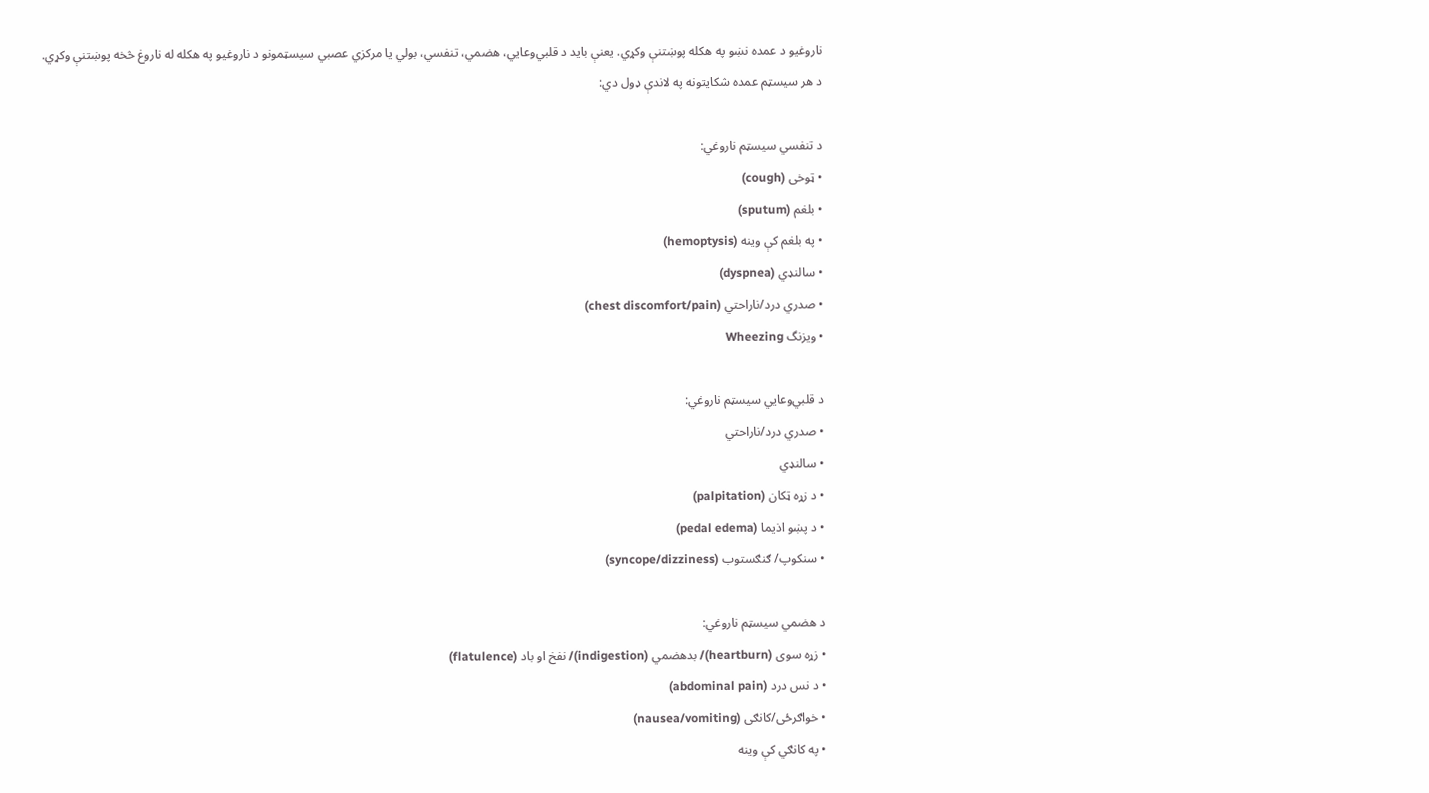ناروغیو د عمده نښو په هکله پوښتنې وکړي. یعنې باید د قلبي‌وعایي، هضمي، تنفسي، بولي یا مرکزي عصبي سیسټمونو د ناروغیو په هکله له ناروغ څخه پوښتنې وکړي.
د هر سیسټم عمده شکایتونه په لاندې ډول دي:

د تنفسي سیسټم ناروغي:
• ټوخی (cough)
• بلغم (sputum)
• په بلغم کې وینه (hemoptysis)
• سالنډي (dyspnea)
• صدري درد/ناراحتي (chest discomfort/pain)
• ویزنگ Wheezing

د قلبي‌وعایي سیسټم ناروغي:
• صدري درد/ناراحتي
• سالنډي
• د زړه ټکان (palpitation)
• د پښو اذیما (pedal edema)
• سنکوپ/ ګنګستوب (syncope/dizziness)

د هضمي سیسټم ناروغي:
• زړه سوی (heartburn)/ بدهضمي (indigestion)/ نفخ او باد (flatulence)
• د نس درد (abdominal pain)
• خواګرځی/کانګی (nausea/vomiting)
• په کانګي کې وینه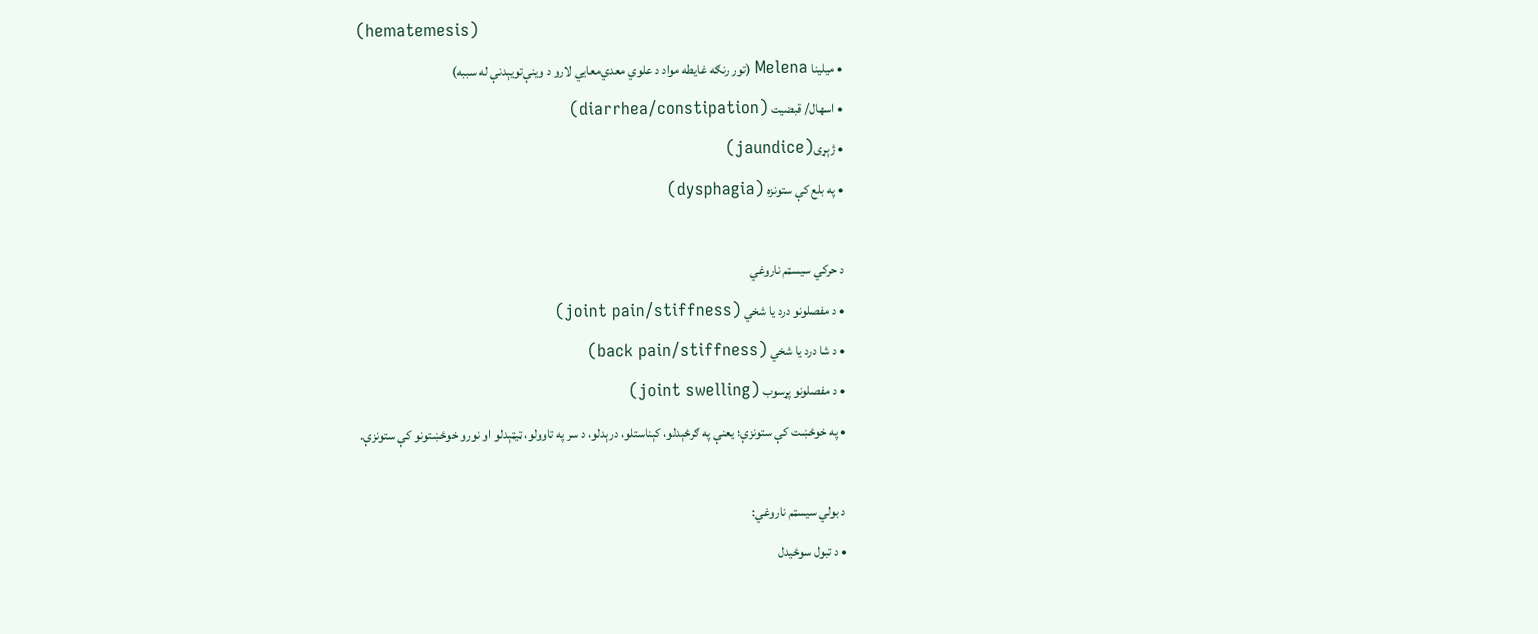(hematemesis)
• میلینا Melena (تور رنګه غایطه مواد د علوي معدي‌معایي لارو د وینې‌تویېدنې له سببه)
• اسهال/ قبضیت (diarrhea/constipation)
• ژېړی(jaundice)
• په بلع کې ستونزه (dysphagia)

د حرکي سیسټم ناروغي
• د مفصلونو درد یا شخي (joint pain/stiffness)
• د شا درد یا شخي (back pain/stiffness)
• د مفصلونو پړسوب (joint swelling)
• په خوځښت کې ستونزې؛ یعنې په ګرځېدلو، کېناستلو، درېدلو، د سر په تاوولو، ټیټېدلو او نورو خوځښتونو کې ستونزې.

د بولي سیسټم ناروغي:
• د تبول سوځیدل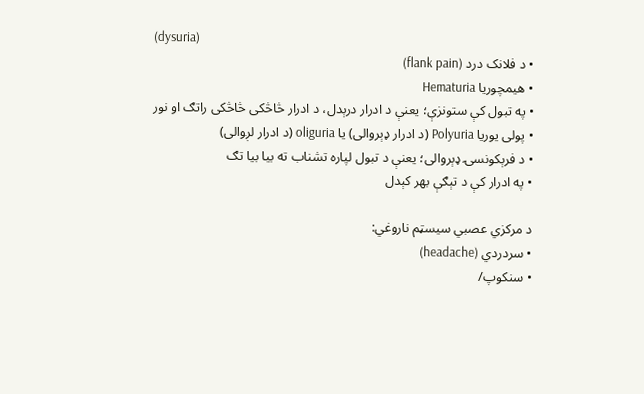(dysuria)
• د فلانک درد (flank pain)
• هیمچوریا Hematuria
• په تبول کې ستونزې؛ یعنې د ادرار درېدل، د ادرار څاڅکی څاڅکی راتګ او نور
• پولی یوریا Polyuria (د ادرار ډېروالی) یا oliguria (د ادرار لږوالی)
• د فرېکونسۍ ډېروالی؛ یعنې د تبول لپاره تشناب ته بیا بیا تګ
• په ادرار کې د تېګې بهر کېدل

د مرکزي عصبي سیسټم ناروغي:
• سردردي (headache)
• سنکوپ/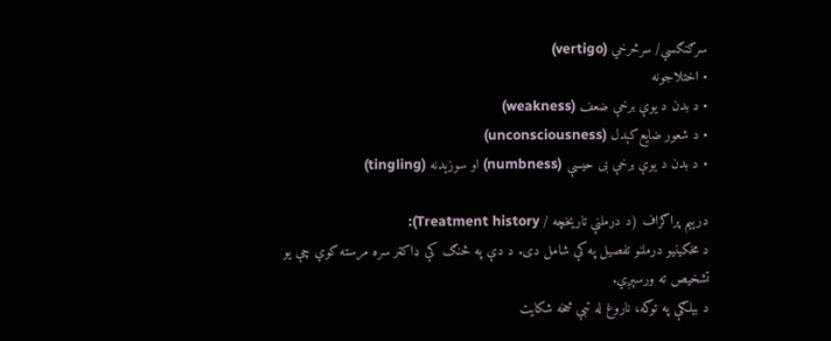سرګنګسي/ سرڅرخي (vertigo)
• اختلاجونه
• د بدن د یوې برخې ضعف (weakness)
• د شعور ضایع‌کېدل (unconsciousness)
• د بدن د یوې برخې بی حیسې (numbness) او سوزېدنه (tingling)

درېیم پراګراف (د درملنې تاریخچه / Treatment history):
د مخکینیو درملنو تفصیل په کې شامل دی. د دې په څنګ کې ډاکټر سره مرسته کوي چې یو تشخیص ته ورسېږي.
د بېلګې په توګه، ناروغ له تبې څخه شکایت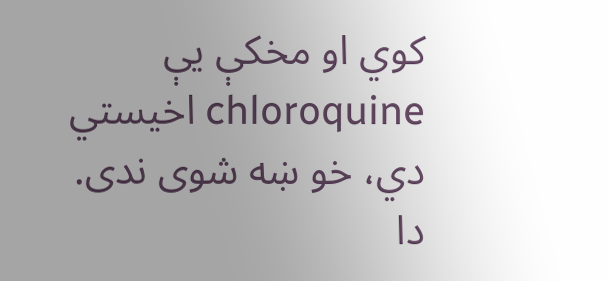کوي او مخکې یې chloroquine اخیستي دي، خو ښه شوی ندی. دا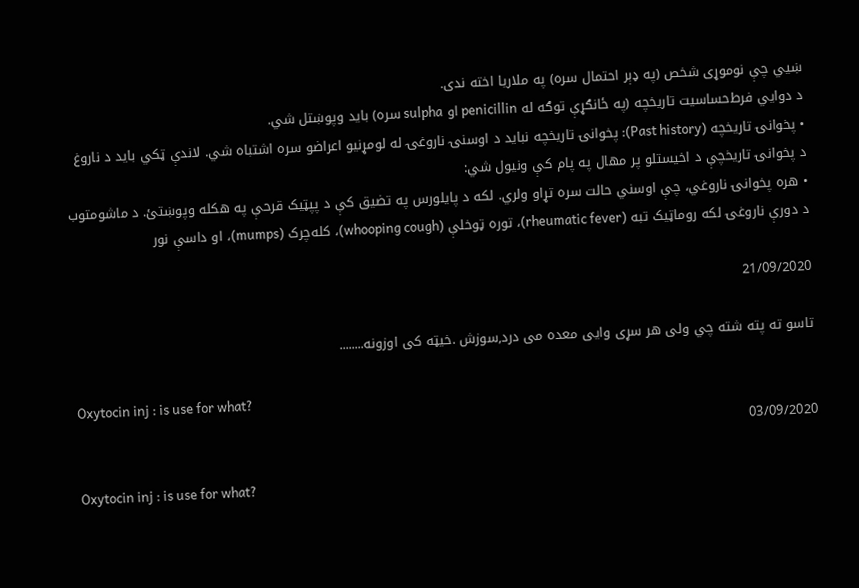ښيي چې نوموړی شخص (په ډېر احتمال سره) په ملاریا اخته ندی.
د دوايي فرط‌حساسیت تاریخچه (په ځانګړې توګه له penicillin او sulpha سره) باید وپوښتل شي.
• پخوانۍ تاریخچه (Past history): پخوانۍ تاریخچه نباید د اوسنۍ ناروغۍ له لومړنیو اعراضو سره اشتباه شي. لاندې ټکي باید د ناروغ د پخوانۍ تاریخچې د اخیستلو پر مهال په پام کې ونیول شي:
• هره پخوانۍ ناروغي، چې اوسني حالت سره تړاو ولري. لکه د پایلورس په تضیق کې د پپټیک قرحې په هکله وپوښتئ. د ماشومتوب د دورې ناروغۍ لکه روماټیک تبه (rheumatic fever)، توره ټوخلې (whooping cough)، کله‌چرک (mumps)، او داسې نور

21/09/2020

تاسو ته پته شته چي ولی هر سړی وایی معده می درد,سوزش .خیټه کی اوزونه........

Oxytocin inj : is use for what?
03/09/2020

Oxytocin inj : is use for what?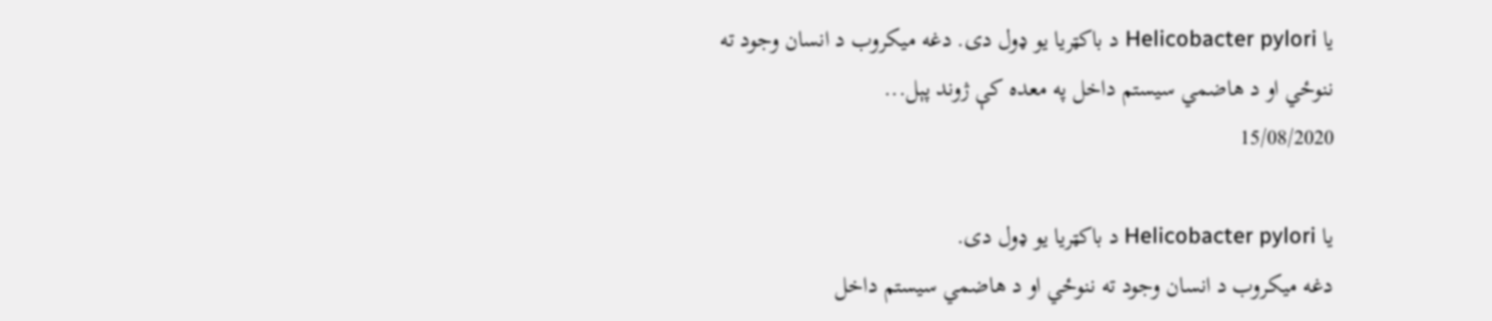یا Helicobacter pylori د باکټريا یو ډول دی. دغه ميکروب د انسان وجود ته ننوځي او د هاضمي سيستم داخل په معده کې ژوند پېل...
15/08/2020

یا Helicobacter pylori د باکټريا یو ډول دی.
دغه ميکروب د انسان وجود ته ننوځي او د هاضمي سيستم داخل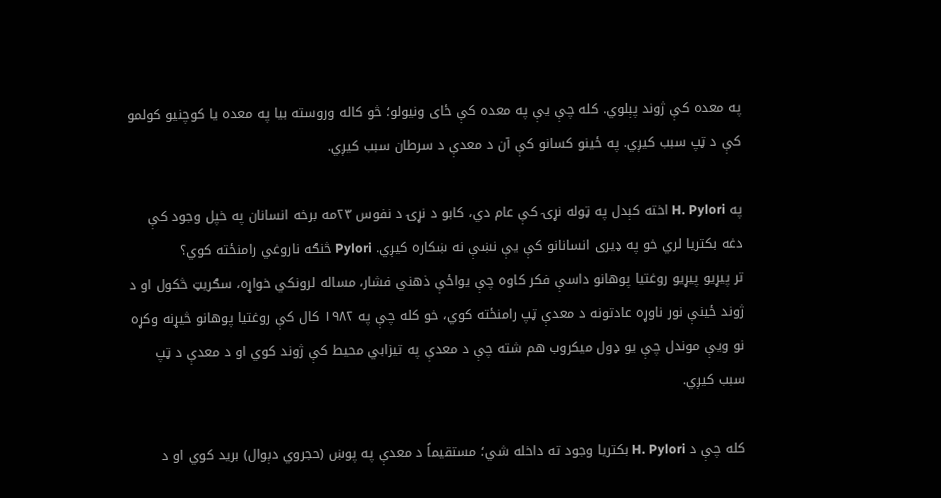په معده کې ژوند پېلوي. کله چې يې په معده کې ځای ونيولو؛ څو کاله وروسته بيا په معده يا کوچنيو کولمو کې د ټپ سبب کيږي. په ځينو کسانو کې آن د معدې د سرطان سبب کيږي.

په H. Pylori اخته کېدل په ټوله نړۍ کې عام دي، کابو د نړۍ د نفوس ۲۳مه برخه انسانان په خپل وجود کې دغه بکتريا لري خو په ډيری انسانانو کې يې نښې نه ښکاره کيږي. Pylori څنګه ناروغي رامنځته کوي؟
تر پيړيو پيړيو روغتيا پوهانو داسې فکر کاوه چې يواځې ذهني فشار، مساله لرونکي خواړه، سګريټ څکول او د ژوند ځينې نور ناوړه عادتونه د معدې ټپ رامنځته کوي، خو کله چې په ۱۹۸۲ کال کې روغتيا پوهانو څيړنه وکړه نو ويې موندل چې يو ډول ميکروب هم شته چې د معدې په تيزابي محيط کې ژوند کوي او د معدې د ټپ سبب کيږي.

کله چې د H. Pylori بکتريا وجود ته داخله شي؛ مستقيماً د معدې په پوښ (حجروي دېوال) بريد کوي او د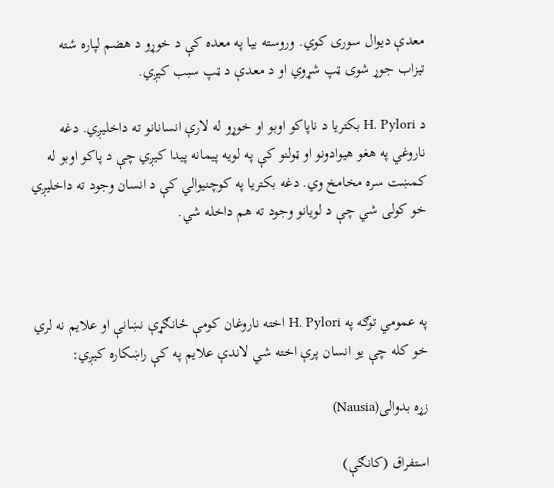معدې ديوال سوری کوي. وروسته بيا په معده کې د خوړو د هضم لپاره شته تيزاب جوړ شوی ټپ شړوي او د معدې د ټپ سبب کيږي.

د H. Pylori بکتريا د ناپاکو اوبو او خوړو له لارې انسانانو ته داخليږي. دغه ناروغي په هغو هيوادونو او ټولنو کې په لويه پيمانه پيدا کيږي چې د پاکو اوبو له کمښت سره مخامخ وي. دغه بکتريا په کوچنيوالي کې د انسان وجود ته داخليږي خو کولی شي چې د لويانو وجود ته هم داخله شي.



په عمومي توګه په H. Pylori اخته ناروغان کومې ځانګړې نښانې او علايم نه لري خو کله چې يو انسان پرې اخته شي لاندې علایم په کې راښکاره کيږي:

زړه بدوالی(Nausia)

استفراق (کانګې)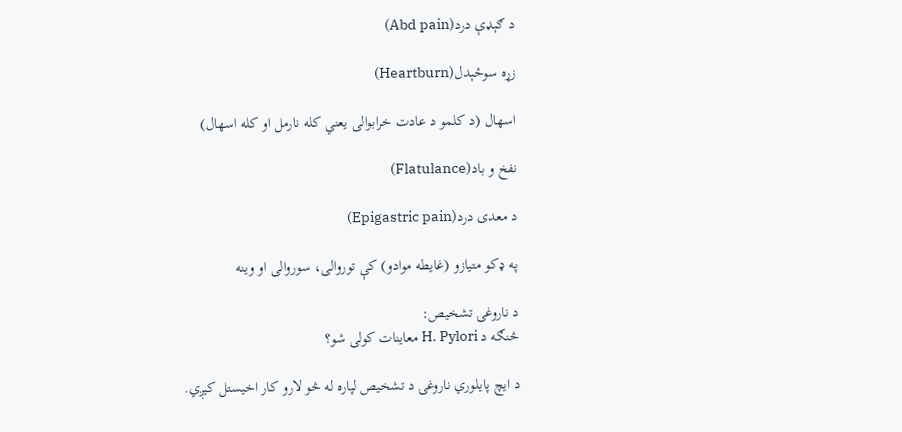د ګېډې درد(Abd pain)

زړه سوځېدل(Heartburn)

اسهال (د کلمو د عادت خرابوالی یعني کله نارمل او کله اسهال)

نفخ و باد(Flatulance)

د معدی درد(Epigastric pain)

په ډکو متيازو (غايطه موادو) کې توروالی، سوروالی او وينه

د ناروغۍ تشخيص:
څنګه د H. Pylori معاينات کولی شو؟

د ايچ پايلوري ناروغۍ د تشخيص لپاره له څو لارو کار اخيستل کيږي.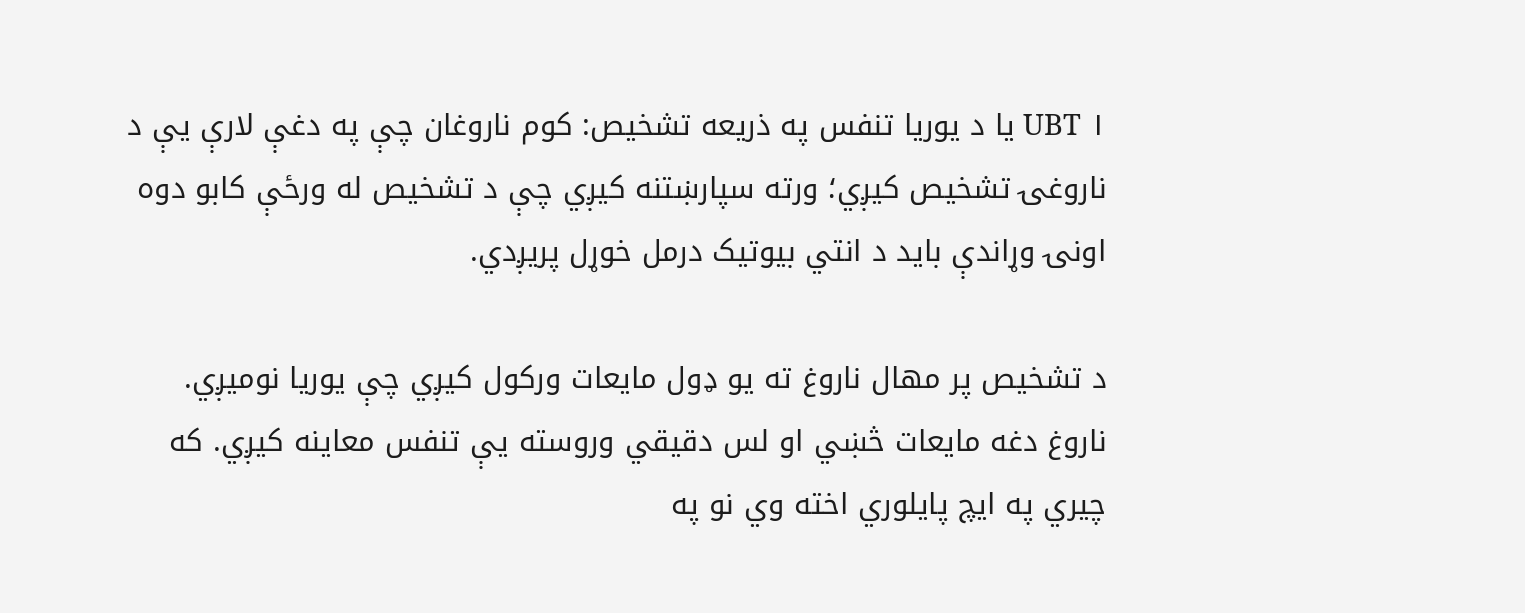۱ UBT يا د يوريا تنفس په ذريعه تشخيص: کوم ناروغان چې په دغې لارې يې د ناروغۍ تشخيص کيږي؛ ورته سپارښتنه کیږي چې د تشخيص له ورځې کابو دوه اونۍ وړاندې بايد د انتي بيوتيک درمل خوړل پريږدي.

د تشخيص پر مهال ناروغ ته يو ډول مايعات ورکول کیږي چې يوريا نوميږي. ناروغ دغه مايعات څښي او لس دقيقي وروسته يې تنفس معاينه کيږي. که چيري په ايچ پايلوري اخته وي نو په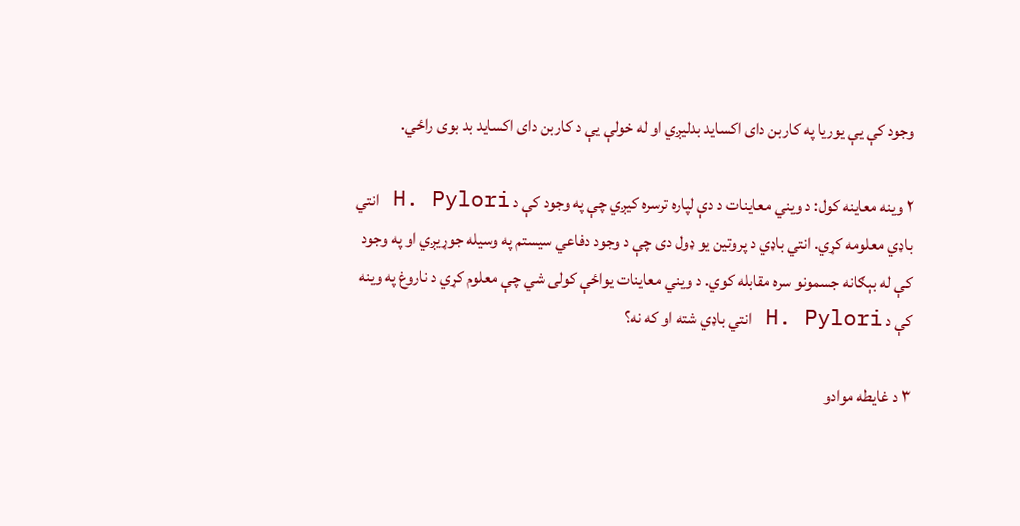وجود کې يې يوريا په کاربن دای اکسايد بدليږي او له خولې يې د کاربن دای اکسايد بد بوی راځي.

۲ وينه معاينه کول: د ويني معاينات د دې لپاره ترسره کيږي چې په وجود کې د H. Pylori انتي باډي معلومه کړي. انتي باډي د پروتين يو ډول دی چې د وجود دفاعي سيستم په وسيله جوړيږي او په وجود کې له بېګانه جسمونو سره مقابله کوي. د ويني معاينات يواځې کولی شي چې معلوم کړي د ناروغ په وينه کې د H. Pylori انتي باډي شته او که نه؟

۳ د غايطه موادو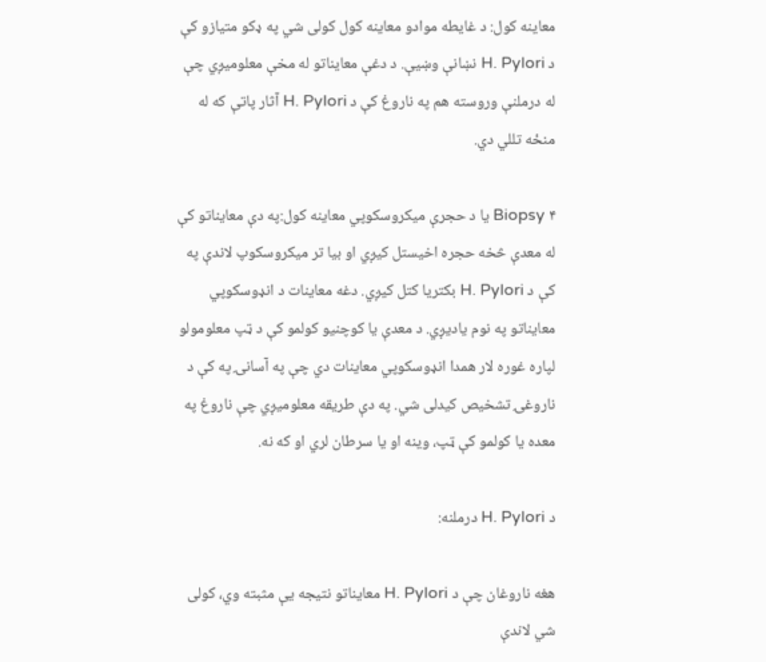معاينه کول: د غايطه موادو معاينه کول کولی شي په ډکو متيازو کې د H. Pylori نښانې وښيې. د دغې معايناتو له مخې معلوميږي چې له درملنې وروسته هم په ناروغ کې د H. Pylori آثار پاتې که له منځه تللي دي.

۴ Biopsy يا د حجرې ميکروسکوپي معاينه کول:په دې معايناتو کې له معدې څخه حجره اخيستل کيږي او بيا تر ميکروسکوپ لاندې په کې د H. Pylori بکتريا کتل کيږي. دغه معاينات د انډوسکوپي معايناتو په نوم ياديږي. د معدې يا کوچنيو کولمو کې د ټپ معلومولو لپاره غوره لار همدا انډوسکوپي معاينات دي چې په آسانۍ په کې د ناروغۍ تشخيص کيدلی شي. په دې طريقه معلوميږي چې ناروغ په معده يا کولمو کې ټپ، وينه او يا سرطان لري او که نه.

د H. Pylori درملنه:

هغه ناروغان چې د H. Pylori معايناتو نتيجه يې مثبته وي، کولی شي لاندې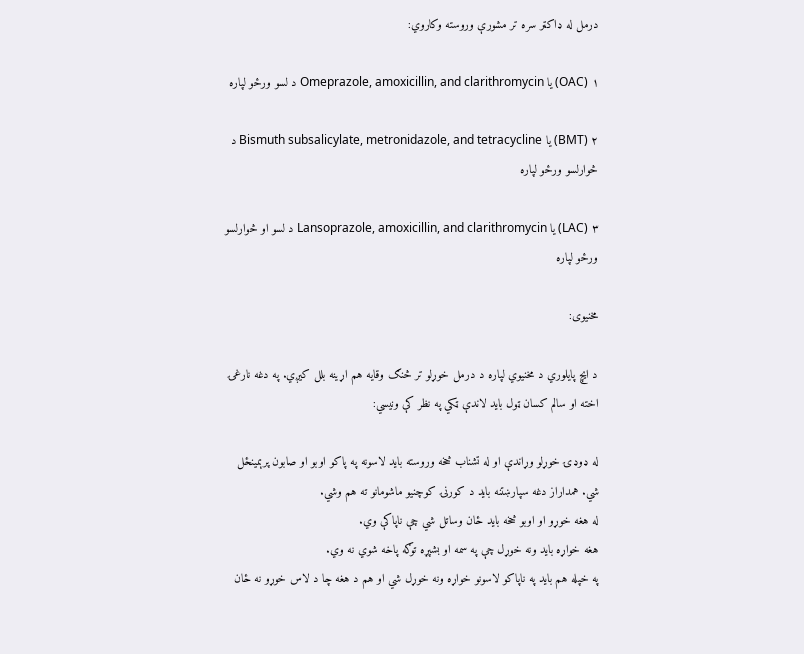درمل له ډاکټر سره تر مشورې وروسته وکاروي:

۱ (OAC) يا Omeprazole, amoxicillin, and clarithromycin د لسو ورځو لپاره

۲ (BMT) يا Bismuth subsalicylate, metronidazole, and tetracycline د څوارلسو ورځو لپاره

۳ (LAC) يا Lansoprazole, amoxicillin, and clarithromycin د لسو او څوارلسو ورځو لپاره

مخنيوی:

د ايچ پايلوري د مخنيوي لپاره د درمل خوړلو تر څنګ وقايه هم اړینه بلل کيږي. په دغه نارغۍ اخته او سالم کسان ټول بايد لاندې ټکي په نظر کې ونيسي:

له ډوډۍ خوړلو وړاندې او له تشناب څخه وروسته بايد لاسونه په پاکو اوبو او صابون پرېمينځل شي. همداراز دغه سپارښتنه بايد د کورنۍ کوچنيو ماشومانو ته هم وشي.
له هغه خوړو او اوبو څخه بايد ځان وساتل شي چې ناپاکې وي.
هغه خواړه بايد ونه خوړل چې په سمه او بشپړه توګه پاخه شوي نه وي.
په خپله هم بايد په ناپاکو لاسونو خواړه ونه خوړل شي او هم د هغه چا د لاس خوړو نه ځان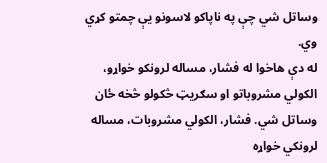وساتل شي چې په ناپاکو لاسونو يې چمتو کړي وي.
له دې هاخوا له فشار، مساله لرونکو خواړو، الکولي مشروباتو او سګريټ څکولو څخه ځان وساتل شي. فشار، الکولي مشروبات، مساله لرونکي خواړه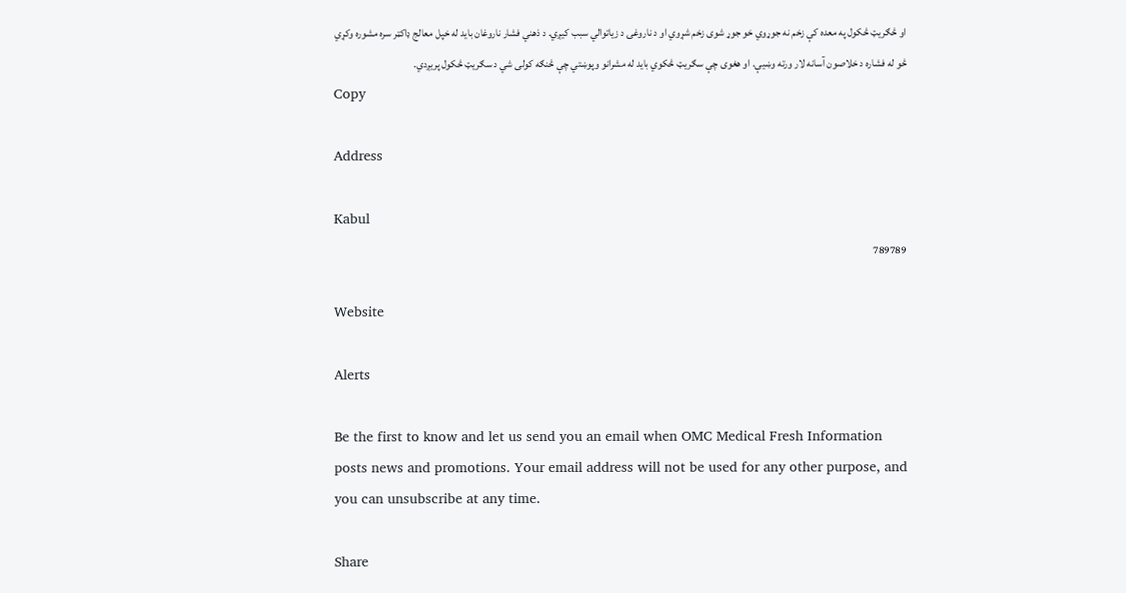او څګريټ څکول په معده کې زخم نه جوړوي خو جوړ شوی زخم شړوي او د ناروغۍ د زياتوالي سبب کيږي. د ذهني فشار ناروغان بايد له خپل معالج ډاکټر سره مشوره وکړي څو له فشاره د خلاصون آسانه لار ورته وښيې. او هغوی چې سګريټ څکوي بايد له مشرانو وپوښتي چې څنګه کولی شي د سګريټ څکول پريږدي.
Copy

Address

Kabul
789789

Website

Alerts

Be the first to know and let us send you an email when OMC Medical Fresh Information posts news and promotions. Your email address will not be used for any other purpose, and you can unsubscribe at any time.

Share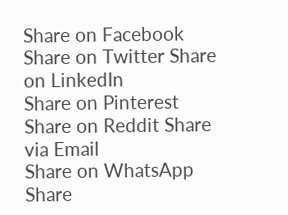Share on Facebook Share on Twitter Share on LinkedIn
Share on Pinterest Share on Reddit Share via Email
Share on WhatsApp Share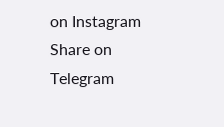on Instagram Share on Telegram